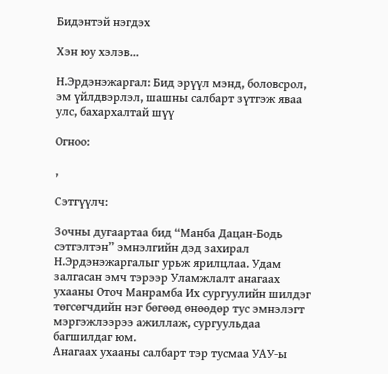Бидэнтэй нэгдэх

Хэн юу хэлэв...

Н.Эрдэнэжаргал: Бид эрүүл мэнд, боловсрол, эм үйлдвэрлэл, шашны салбарт зүтгэж яваа улс, бахархалтай шүү

Огноо:

,

Сэтгүүлч:

Зочны дугаартаа бид “Манба Дацан-Бодь сэтгэлтэн” эмнэлгийн дэд захирал Н.Эрдэнэжаргалыг урьж ярилцлаа. Удам залгасан эмч тэрээр Уламжлалт анагаах ухааны Оточ Манрамба Их сургуулийн шилдэг төгсөгчдийн нэг бөгөөд өнөөдөр тус эмнэлэгт мэргэжлээрээ ажиллаж, сургуульдаа багшилдаг юм.
Анагаах ухааны салбарт тэр тусмаа УАУ-ы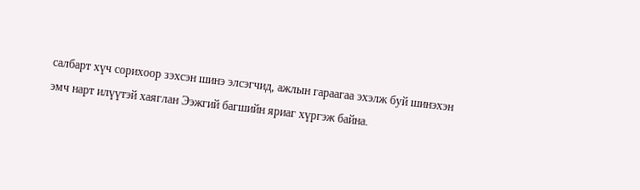салбарт хүч сорихоор зэхсэн шинэ элсэгчид, ажлын гараагаа эхэлж буй шинэхэн эмч нарт илүүтэй хаяглан Ээжгий багшийн яриаг хүргэж байна.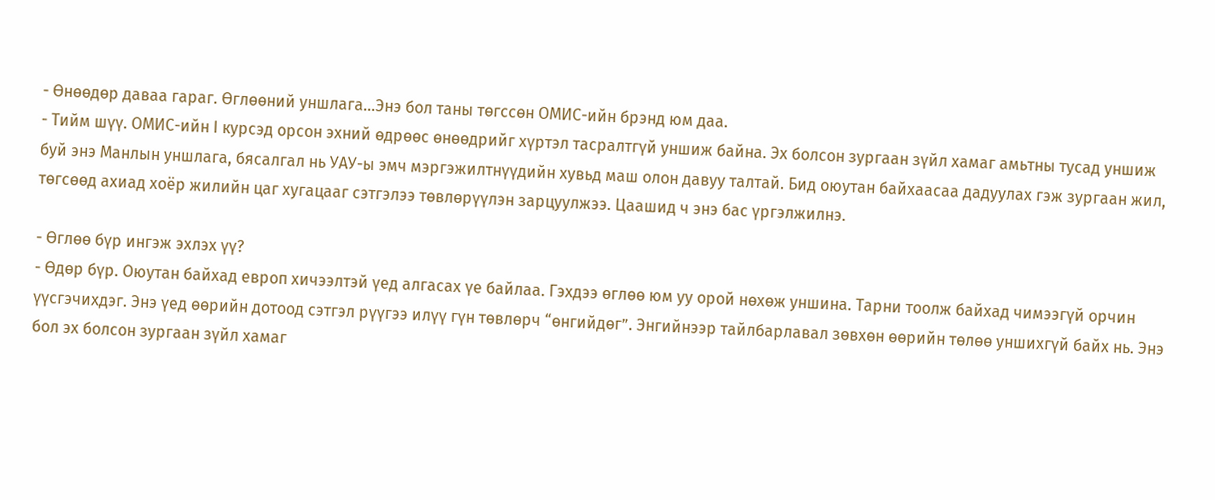- Өнөөдөр даваа гараг. Өглөөний уншлага...Энэ бол таны төгссөн ОМИС-ийн брэнд юм даа.
- Тийм шүү. ОМИС-ийн I курсэд орсон эхний өдрөөс өнөөдрийг хүртэл тасралтгүй уншиж байна. Эх болсон зургаан зүйл хамаг амьтны тусад уншиж буй энэ Манлын уншлага, бясалгал нь УАУ-ы эмч мэргэжилтнүүдийн хувьд маш олон давуу талтай. Бид оюутан байхаасаа дадуулах гэж зургаан жил, төгсөөд ахиад хоёр жилийн цаг хугацааг сэтгэлээ төвлөрүүлэн зарцуулжээ. Цаашид ч энэ бас үргэлжилнэ.

- Өглөө бүр ингэж эхлэх үү?
- Өдөр бүр. Оюутан байхад европ хичээлтэй үед алгасах үе байлаа. Гэхдээ өглөө юм уу орой нөхөж уншина. Тарни тоолж байхад чимээгүй орчин үүсгэчихдэг. Энэ үед өөрийн дотоод сэтгэл рүүгээ илүү гүн төвлөрч “өнгийдөг”. Энгийнээр тайлбарлавал зөвхөн өөрийн төлөө уншихгүй байх нь. Энэ бол эх болсон зургаан зүйл хамаг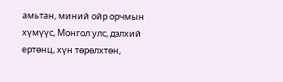амьтан, миний ойр орчмын хүмүүс, Монгол улс, дэлхий ертөнц, хүн төрөлхтөн,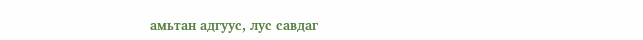амьтан адгуус, лус савдаг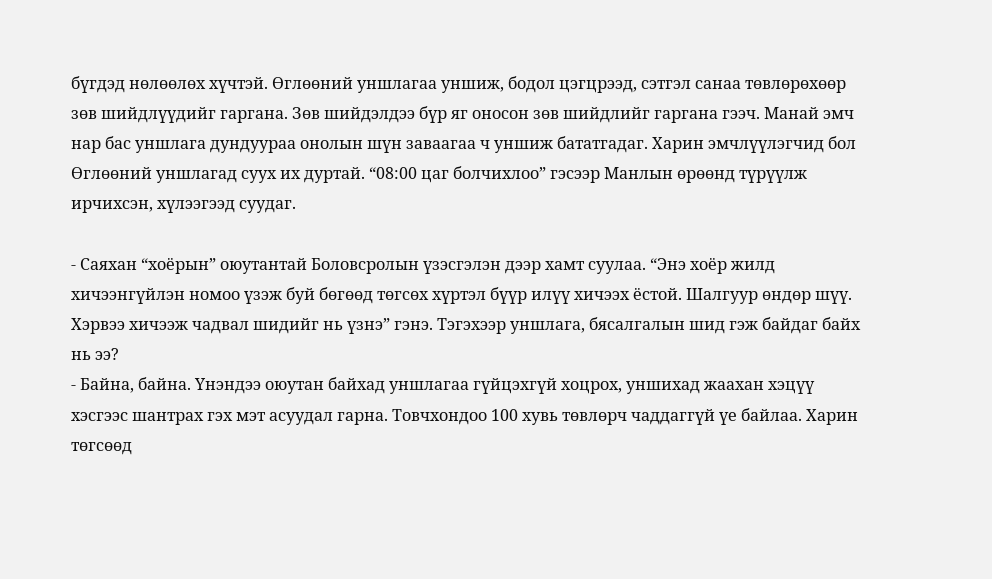бүгдэд нөлөөлөх хүчтэй. Өглөөний уншлагаа уншиж, бодол цэгцрээд, сэтгэл санаа төвлөрөхөөр зөв шийдлүүдийг гаргана. Зөв шийдэлдээ бүр яг оносон зөв шийдлийг гаргана гээч. Манай эмч нар бас уншлага дундуураа онолын шүн заваагаа ч уншиж бататгадаг. Харин эмчлүүлэгчид бол Өглөөний уншлагад суух их дуртай. “08:00 цаг болчихлоо” гэсээр Манлын өрөөнд түрүүлж ирчихсэн, хүлээгээд суудаг.

- Саяхан “хоёрын” оюутантай Боловсролын үзэсгэлэн дээр хамт суулаа. “Энэ хоёр жилд хичээнгүйлэн номоо үзэж буй бөгөөд төгсөх хүртэл бүүр илүү хичээх ёстой. Шалгуур өндөр шүү. Хэрвээ хичээж чадвал шидийг нь үзнэ” гэнэ. Тэгэхээр уншлага, бясалгалын шид гэж байдаг байх нь ээ?
- Байна, байна. Үнэндээ оюутан байхад уншлагаа гүйцэхгүй хоцрох, уншихад жаахан хэцүү хэсгээс шантрах гэх мэт асуудал гарна. Товчхондоо 100 хувь төвлөрч чаддаггүй үе байлаа. Харин төгсөөд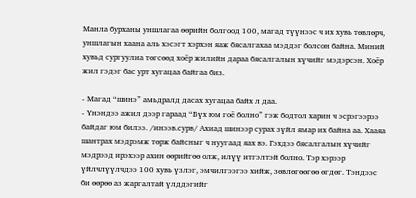Манла бурханы уншлагаа өөрийн болгоод 100, магад түүнээс ч их хувь төвлөрч, уншлагын хаана аль хэсэгт хэрхэн яаж бясалгахаа мэддэг болcон байна. Миний хувьд сургуулиа төгсөөд хоёр жилийн дараа бясалгалын хүчийг мэдэрсэн. Хоёр жил гэдэг бас урт хугацаа байгаа биз.

- Магад “шинэ” амьдралд дасах хугацаа байх л даа.
- Үнэндээ ажил дээр гараад “Бүх юм гоё болно” гэж бодтол харин ч эсрэгээрээ байдаг юм билээ. /инээв.сурв/ Ахиад шинээр сурах зүйл ямар их байна аа. Хааяа шантрах мэдрэмж төрж байсныг ч нуугаад яах вэ. Гэхдээ бясалгалын хүчийг мэдрээд ирэхээр ахин өөрийгөө олж, илүү итгэлтэй болно. Тэр хэрээр үйлчлүүлчдээ 100 хувь үзлэг, эмчилгээгээ хийж, зөвлөгөөгөө өгдөг. Тэндээс би өөрөө аз жаргалтай үлддэгийг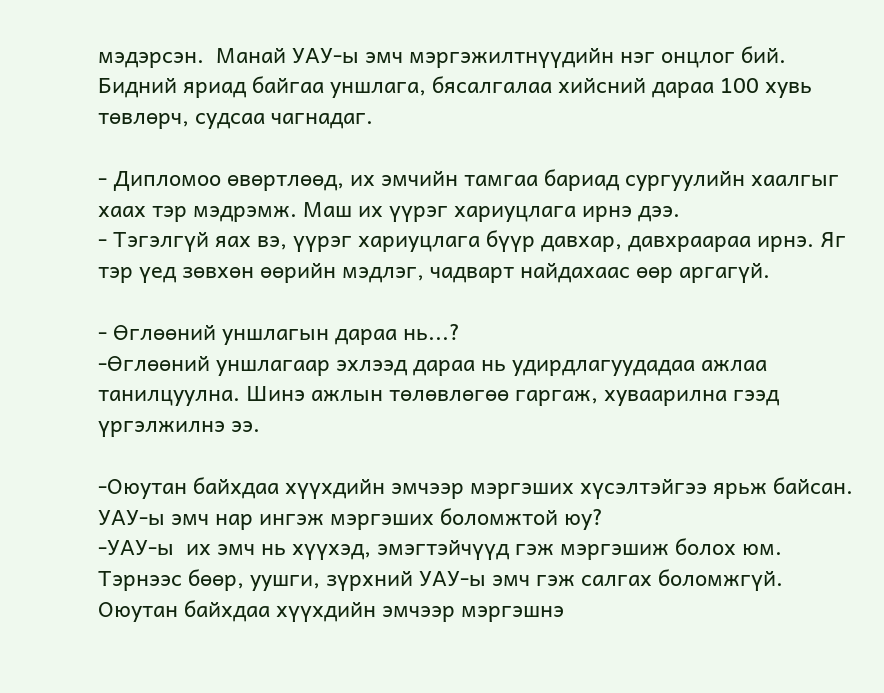мэдэрсэн.  Манай УАУ-ы эмч мэргэжилтнүүдийн нэг онцлог бий. Бидний яриад байгаа уншлага, бясалгалаа хийсний дараа 100 хувь төвлөрч, судсаа чагнадаг.

- Дипломоо өвөртлөөд, их эмчийн тамгаа бариад сургуулийн хаалгыг хаах тэр мэдрэмж. Маш их үүрэг хариуцлага ирнэ дээ.
- Тэгэлгүй яах вэ, үүрэг хариуцлага бүүр давхар, давхраараа ирнэ. Яг тэр үед зөвхөн өөрийн мэдлэг, чадварт найдахаас өөр аргагүй.

- Өглөөний уншлагын дараа нь...?
-Өглөөний уншлагаар эхлээд дараа нь удирдлагуудадаа ажлаа танилцуулна. Шинэ ажлын төлөвлөгөө гаргаж, хуваарилна гээд үргэлжилнэ ээ.

-Оюутан байхдаа хүүхдийн эмчээр мэргэших хүсэлтэйгээ ярьж байсан. УАУ-ы эмч нар ингэж мэргэших боломжтой юу?
-УАУ-ы  их эмч нь хүүхэд, эмэгтэйчүүд гэж мэргэшиж болох юм. Тэрнээс бөөр, уушги, зүрхний УАУ-ы эмч гэж салгах боломжгүй. Оюутан байхдаа хүүхдийн эмчээр мэргэшнэ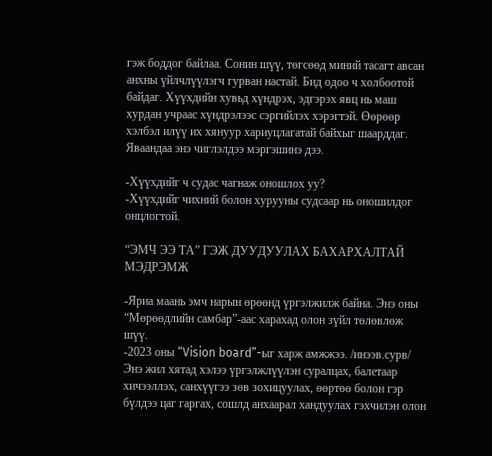гэж боддог байлаа. Сонин шүү, төгсөөд миний тасагт авсан анхны үйлчлүүлэгч гурван настай. Бид одоо ч холбоотой байдаг. Хүүхдийн хувьд хүндрэх, эдгэрэх явц нь маш хурдан учраас хүндрэлээс сэргийлэх хэрэгтэй. Өөрөөр хэлбэл илүү их хянуур хариуцлагатай байхыг шаарддаг. Яваандаа энэ чиглэлдээ мэргэшинэ дээ.

-Хүүхдийг ч судас чагнаж оношлох уу?
-Хүүхдийг чихний болон хурууны судсаар нь оношилдог онцлогтой.

“ЭМЧ ЭЭ ТА” ГЭЖ ДУУДУУЛАХ БАХАРХАЛТАЙ МЭДРЭМЖ

-Яриа маань эмч нарын өрөөнд үргэлжилж байна. Энэ оны “Мөрөөдлийн самбар”-аас харахад олон зүйл төлөвлөж шүү.
-2023 оны “Vision board”-ыг харж амжжээ. /инээв.сурв/  Энэ жил хятад хэлээ үргэлжлүүлэн суралцах, балетаар хичээллэх, санхүүгээ зөв зохицуулах, өөртөө болон гэр бүлдээ цаг гаргах, сошлд анхаарал хандуулах гэхчилэн олон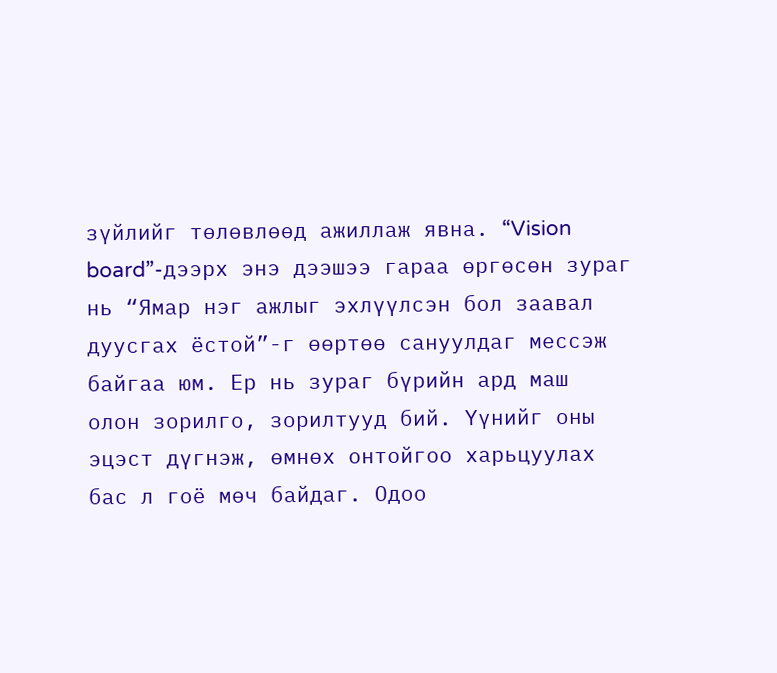зүйлийг төлөвлөөд ажиллаж явна. “Vision board”-дээрх энэ дээшээ гараа өргөсөн зураг нь “Ямар нэг ажлыг эхлүүлсэн бол заавал дуусгах ёстой”-г өөртөө сануулдаг мессэж байгаа юм. Ер нь зураг бүрийн ард маш олон зорилго, зорилтууд бий. Үүнийг оны эцэст дүгнэж, өмнөх онтойгоо харьцуулах бас л гоё мөч байдаг. Одоо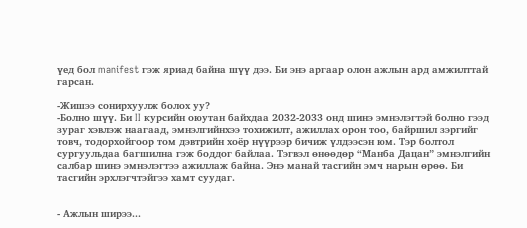үед бол manifest гэж яриад байна шүү дээ. Би энэ аргаар олон ажлын ард амжилттай гарсан.

-Жишээ сонирхуулж болох уу?
-Болно шүү. Би II курсийн оюутан байхдаа 2032-2033 онд шинэ эмнэлэгтэй болно гээд зураг хэвлэж наагаад, эмнэлгийнхээ тохижилт, ажиллах орон тоо, байршил зэргийг товч, тодорхойгоор том дэвтрийн хоёр нүүрээр бичиж үлдээсэн юм. Тэр болтол сургуульдаа багшилна гэж боддог байлаа. Тэгвэл өнөөдөр “Манба Дацан” эмнэлгийн салбар шинэ эмнэлэгтээ ажиллаж байна. Энэ манай тасгийн эмч нарын өрөө. Би тасгийн эрхлэгчтэйгээ хамт суудаг.


- Ажлын ширээ...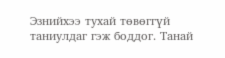Эзнийхээ тухай төвөггүй таниулдаг гэж боддог. Танай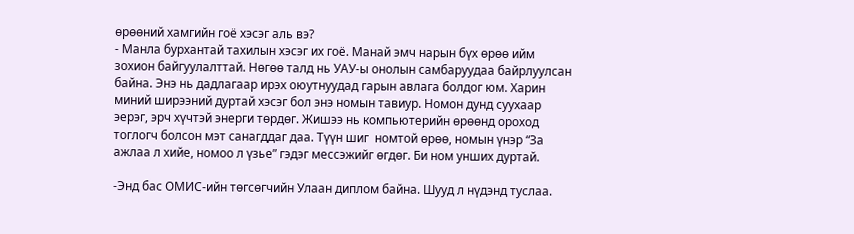өрөөний хамгийн гоё хэсэг аль вэ?
- Манла бурхантай тахилын хэсэг их гоё. Манай эмч нарын бүх өрөө ийм зохион байгуулалттай. Нөгөө талд нь УАУ-ы онолын самбаруудаа байрлуулсан байна. Энэ нь дадлагаар ирэх оюутнуудад гарын авлага болдог юм. Харин миний ширээний дуртай хэсэг бол энэ номын тавиур. Номон дунд суухаар эерэг, эрч хүчтэй энерги төрдөг. Жишээ нь компьютерийн өрөөнд ороход тоглогч болсон мэт санагддаг даа. Түүн шиг  номтой өрөө, номын үнэр “За ажлаа л хийе, номоо л үзье” гэдэг мессэжийг өгдөг. Би ном унших дуртай.

-Энд бас ОМИС-ийн төгсөгчийн Улаан диплом байна. Шууд л нүдэнд туслаа.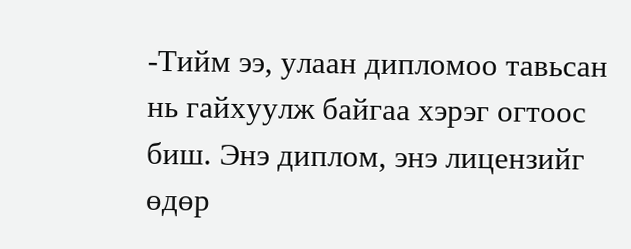-Тийм ээ, улаан дипломоо тавьсан нь гайхуулж байгаа хэрэг огтоос биш. Энэ диплом, энэ лицензийг өдөр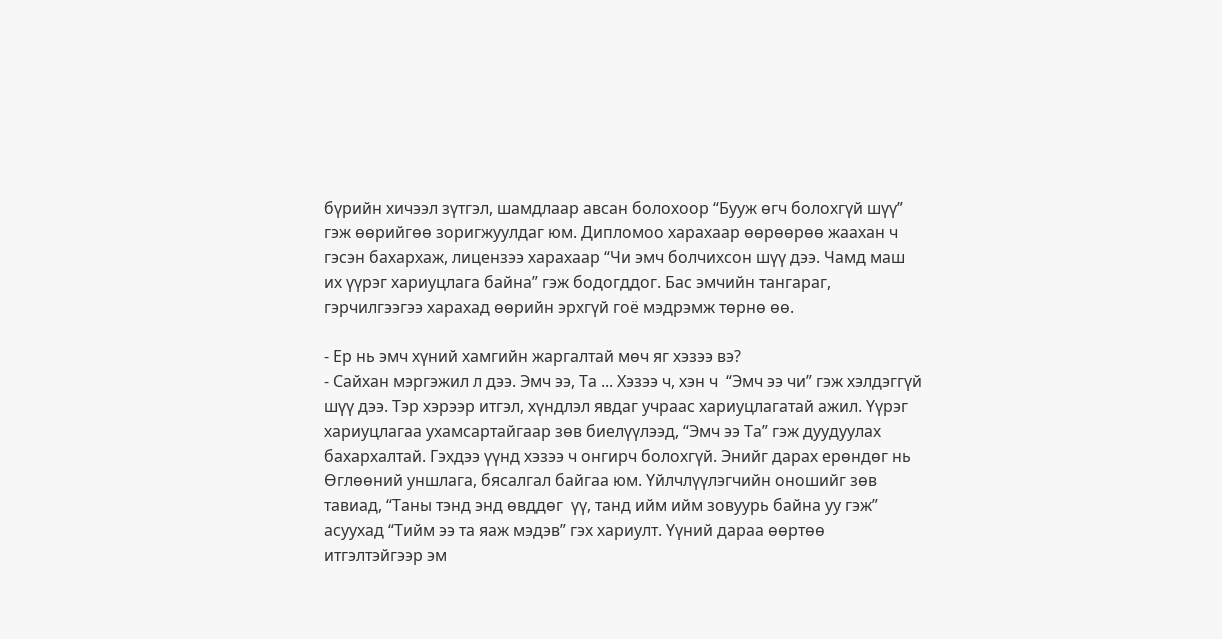бүрийн хичээл зүтгэл, шамдлаар авсан болохоор “Бууж өгч болохгүй шүү” гэж өөрийгөө зоригжуулдаг юм. Дипломоо харахаар өөрөөрөө жаахан ч гэсэн бахархаж, лицензээ харахаар “Чи эмч болчихсон шүү дээ. Чамд маш их үүрэг хариуцлага байна” гэж бодогддог. Бас эмчийн тангараг, гэрчилгээгээ харахад өөрийн эрхгүй гоё мэдрэмж төрнө өө.

- Ер нь эмч хүний хамгийн жаргалтай мөч яг хэзээ вэ?
- Сайхан мэргэжил л дээ. Эмч ээ, Та ... Хэзээ ч, хэн ч  “Эмч ээ чи” гэж хэлдэггүй шүү дээ. Тэр хэрээр итгэл, хүндлэл явдаг учраас хариуцлагатай ажил. Үүрэг хариуцлагаа ухамсартайгаар зөв биелүүлээд, “Эмч ээ Та” гэж дуудуулах бахархалтай. Гэхдээ үүнд хэзээ ч онгирч болохгүй. Энийг дарах ерөндөг нь Өглөөний уншлага, бясалгал байгаа юм. Үйлчлүүлэгчийн оношийг зөв тавиад, “Таны тэнд энд өвддөг  үү, танд ийм ийм зовуурь байна уу гэж” асуухад “Тийм ээ та яаж мэдэв” гэх хариулт. Үүний дараа өөртөө итгэлтэйгээр эм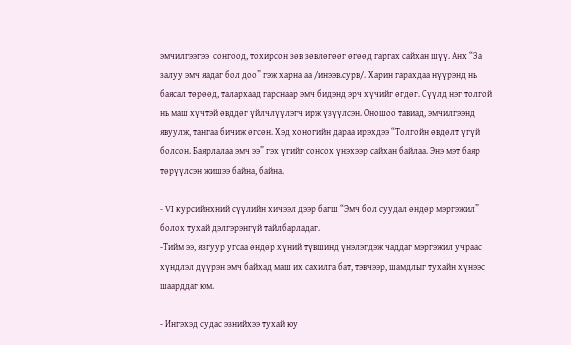эмчилгээгээ  сонгоод, тохирсон зөв зөвлөгөөг өгөөд гаргах сайхан шүү. Анх “За залуу эмч яадаг бол доо” гэж харна аа /инээв.сурв/. Харин гарахдаа нүүрэнд нь баясал төрөөд, талархаад гарснаар эмч бидэнд эрч хүчийг өгдөг. Сүүлд нэг толгой нь маш хүчтэй өвддөг үйлчлүүлэгч ирж үзүүлсэн. Оношоо тавиад, эмчилгээнд явуулж, тангаа бичиж өгсөн. Хэд хоногийн дараа ирэхдээ “Толгойн өвдөлт үгүй болсон. Баярлалаа эмч ээ” гэх үгийг сонсох үнэхээр сайхан байлаа. Энэ мэт баяр төрүүлсэн жишээ байна, байна.

- VI курсийнхний сүүлийн хичээл дээр багш “Эмч бол суудал өндөр мэргэжил” болох тухай дэлгэрэнгүй тайлбарладаг.
-Тийм ээ, язгуур угсаа өндөр хүний түвшинд үнэлэгдэж чаддаг мэргэжил учраас хүндлэл дүүрэн эмч байхад маш их сахилга бат, тэвчээр, шамдлыг тухайн хүнээс шаарддаг юм.

- Ингэхэд судас эзнийхээ тухай юу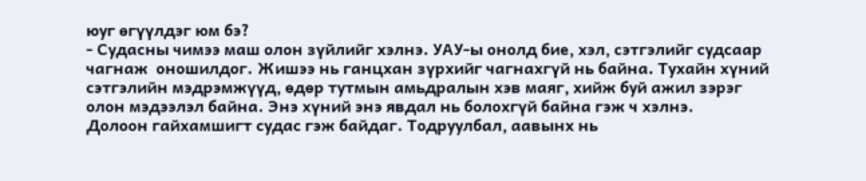юуг өгүүлдэг юм бэ?
- Судасны чимээ маш олон зүйлийг хэлнэ. УАУ-ы онолд бие, хэл, сэтгэлийг судсаар чагнаж  оношилдог. Жишээ нь ганцхан зүрхийг чагнахгүй нь байна. Тухайн хүний сэтгэлийн мэдрэмжүүд, өдөр тутмын амьдралын хэв маяг, хийж буй ажил зэрэг олон мэдээлэл байна. Энэ хүний энэ явдал нь болохгүй байна гэж ч хэлнэ.
Долоон гайхамшигт судас гэж байдаг. Тодруулбал, аавынх нь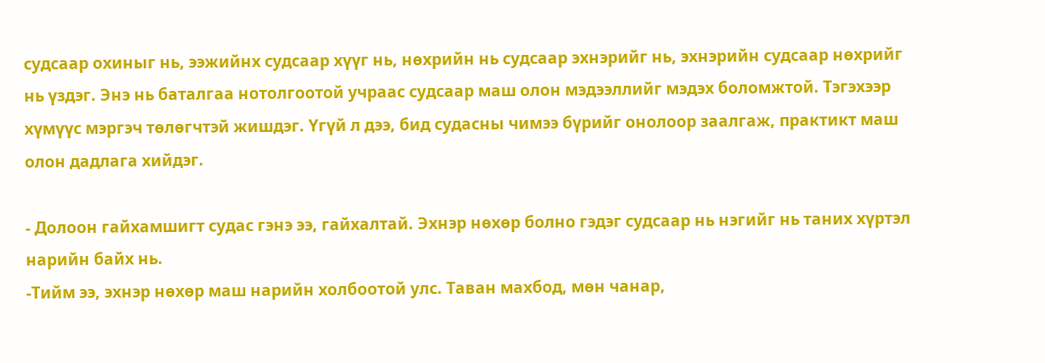судсаар охиныг нь, ээжийнх судсаар хүүг нь, нөхрийн нь судсаар эхнэрийг нь, эхнэрийн судсаар нөхрийг нь үздэг. Энэ нь баталгаа нотолгоотой учраас судсаар маш олон мэдээллийг мэдэх боломжтой. Тэгэхээр хүмүүс мэргэч төлөгчтэй жишдэг. Үгүй л дээ, бид судасны чимээ бүрийг онолоор заалгаж, практикт маш олон дадлага хийдэг.

- Долоон гайхамшигт судас гэнэ ээ, гайхалтай. Эхнэр нөхөр болно гэдэг судсаар нь нэгийг нь таних хүртэл нарийн байх нь.
-Тийм ээ, эхнэр нөхөр маш нарийн холбоотой улс. Таван махбод, мөн чанар,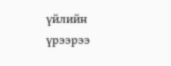үйлийн үрээрээ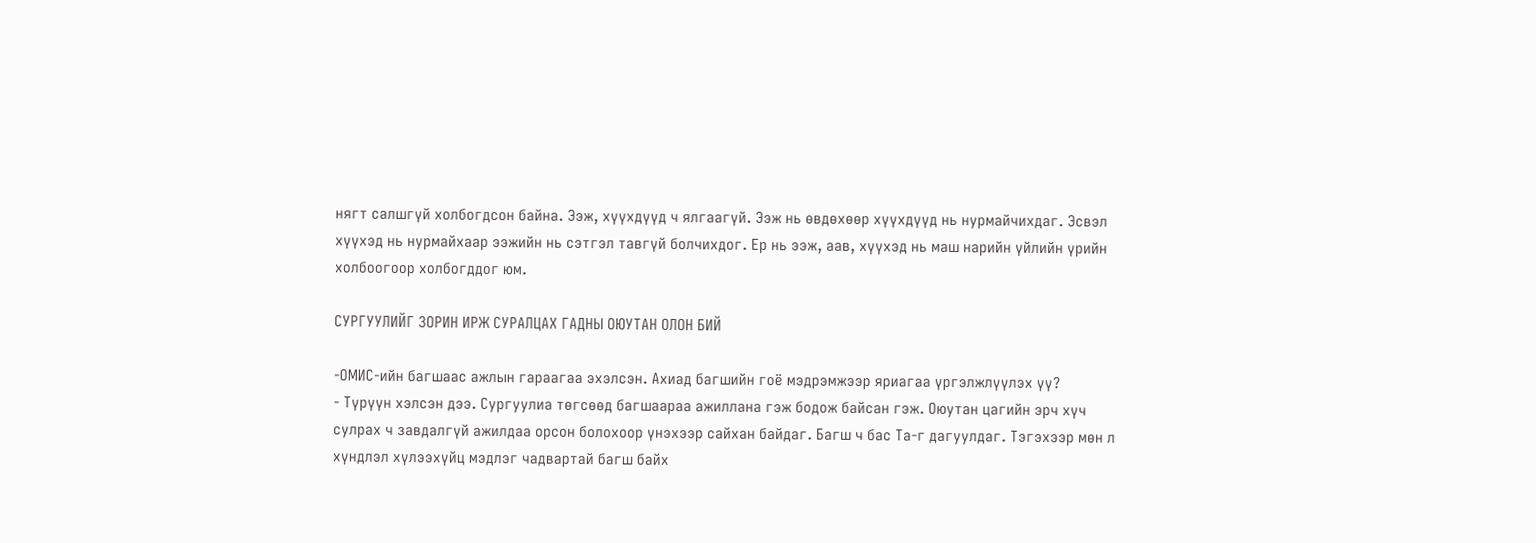нягт салшгүй холбогдсон байна. Ээж, хүүхдүүд ч ялгаагүй. Ээж нь өвдөхөөр хүүхдүүд нь нурмайчихдаг. Эсвэл хүүхэд нь нурмайхаар ээжийн нь сэтгэл тавгүй болчихдог. Ер нь ээж, аав, хүүхэд нь маш нарийн үйлийн үрийн холбоогоор холбогддог юм.

СУРГУУЛИЙГ ЗОРИН ИРЖ СУРАЛЦАХ ГАДНЫ ОЮУТАН ОЛОН БИЙ

-ОМИС-ийн багшаас ажлын гараагаа эхэлсэн. Ахиад багшийн гоё мэдрэмжээр яриагаа үргэлжлүүлэх үү?
- Түрүүн хэлсэн дээ. Сургуулиа төгсөөд багшаараа ажиллана гэж бодож байсан гэж. Оюутан цагийн эрч хүч сулрах ч завдалгүй ажилдаа орсон болохоор үнэхээр сайхан байдаг. Багш ч бас Та-г дагуулдаг. Тэгэхээр мөн л хүндлэл хүлээхүйц мэдлэг чадвартай багш байх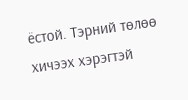ёстой. Тэрний төлөө хичээх хэрэгтэй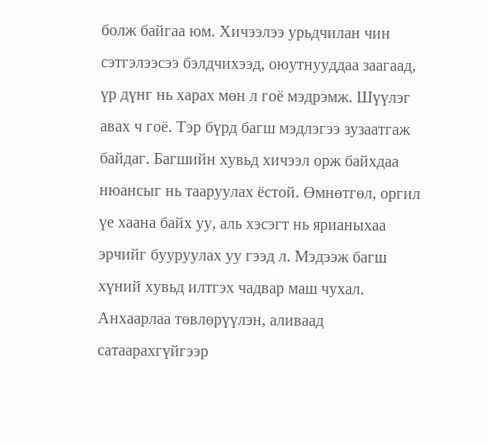болж байгаа юм. Хичээлээ урьдчилан чин сэтгэлээсээ бэлдчихээд, оюутнууддаа заагаад, үр дүнг нь харах мөн л гоё мэдрэмж. Шүүлэг авах ч гоё. Тэр бүрд багш мэдлэгээ зузаатгаж байдаг. Багшийн хувьд хичээл орж байхдаа нюансыг нь тааруулах ёстой. Өмнөтгөл, оргил үе хаана байх уу, аль хэсэгт нь ярианыхаа эрчийг бууруулах уу гээд л. Мэдээж багш хүний хувьд илтгэх чадвар маш чухал.
Анхаарлаа төвлөрүүлэн, аливаад сатаарахгүйгээр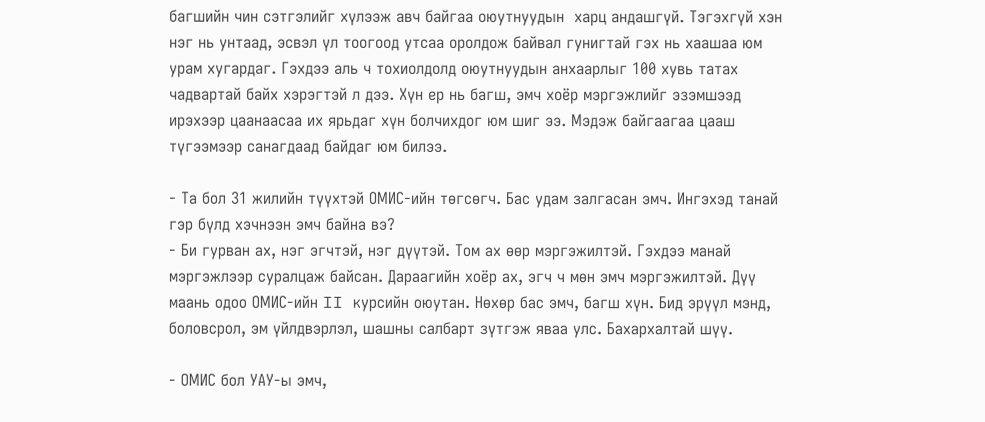багшийн чин сэтгэлийг хүлээж авч байгаа оюутнуудын  харц андашгүй. Тэгэхгүй хэн нэг нь унтаад, эсвэл үл тоогоод утсаа оролдож байвал гунигтай гэх нь хаашаа юм урам хугардаг. Гэхдээ аль ч тохиолдолд оюутнуудын анхаарлыг 100 хувь татах чадвартай байх хэрэгтэй л дээ. Хүн ер нь багш, эмч хоёр мэргэжлийг эзэмшээд ирэхээр цаанаасаа их ярьдаг хүн болчихдог юм шиг ээ. Мэдэж байгаагаа цааш түгээмээр санагдаад байдаг юм билээ.

- Та бол 31 жилийн түүхтэй ОМИС-ийн төгсөгч. Бас удам залгасан эмч. Ингэхэд танай гэр бүлд хэчнээн эмч байна вэ?
- Би гурван ах, нэг эгчтэй, нэг дүүтэй. Том ах өөр мэргэжилтэй. Гэхдээ манай мэргэжлээр суралцаж байсан. Дараагийн хоёр ах, эгч ч мөн эмч мэргэжилтэй. Дүү маань одоо ОМИС-ийн II курсийн оюутан. Нөхөр бас эмч, багш хүн. Бид эрүүл мэнд, боловсрол, эм үйлдвэрлэл, шашны салбарт зүтгэж яваа улс. Бахархалтай шүү.

- ОМИС бол УАУ-ы эмч,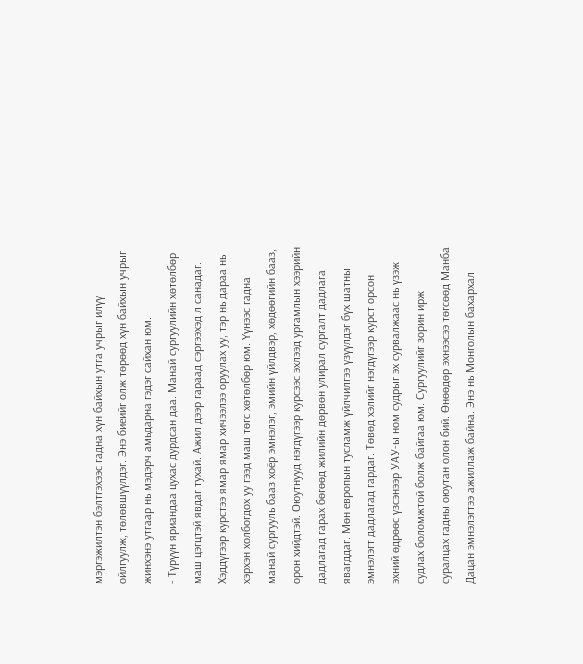мэргэжилтэн бэлтгэхээс гадна хүн байхын утга учрыг илүү ойлгуулж, төлөвшүүлдэг. Энэ биеийг олж төрөөд хүн байхын учрыг жинхэнэ утгаар нь мэдэрч амьдарна гэдэг сайхан юм.
- Түрүүн яриандаа цухас дурдсан даа. Манай сургуулийн хөтөлбөр маш цэгцтэй явдаг тухай. Ажил дээр гараад сэргээхэд л санадаг. Хэддүгээр курстээ ямар ямар хичээлээ оруулах уу, тэр нь дараа нь хэрхэн холбогдох уу гээд маш төгс хөтөлбөр юм. Үүнээс гадна манай сургууль бааз хоёр эмнэлэг, эмийн үйлдвэр, хөдөөгийн бааз, орон хийдтэй. Оюутнууд нэгдүгээр курсээс эхлээд ургамлын хээрийн дадлагад гарах бөгөөд жилийн дөрвөн улирал сургалт дадлага явагддаг. Мөн европын тусламж үйлчилгээ үзүүлдэг бүх шатны эмнэлэгт дадлагад гардаг. Төвөд хэлийг нэгдүгээр курст орсон эхний өдрөөс үзсэнээр УАУ-ы ном судрыг эх сурвалжаас нь үзэж судлах боломжтой болж байгаа юм. Сургуулийг зорин ирж суралцах гадны оюутан олон бий. Өнөөдөр эхнээсээ төгсөөд Манба Дацан эмнэлэгтээ ажиллаж байна. Энэ нь Монголын бахархал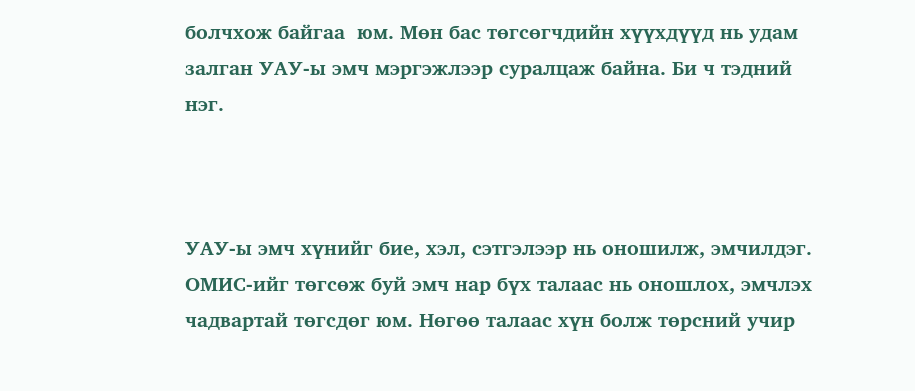болчхож байгаа  юм. Мөн бас төгсөгчдийн хүүхдүүд нь удам залган УАУ-ы эмч мэргэжлээр суралцаж байна. Би ч тэдний нэг.



УАУ-ы эмч хүнийг бие, хэл, сэтгэлээр нь оношилж, эмчилдэг. ОМИС-ийг төгсөж буй эмч нар бүх талаас нь оношлох, эмчлэх чадвартай төгсдөг юм. Нөгөө талаас хүн болж төрсний учир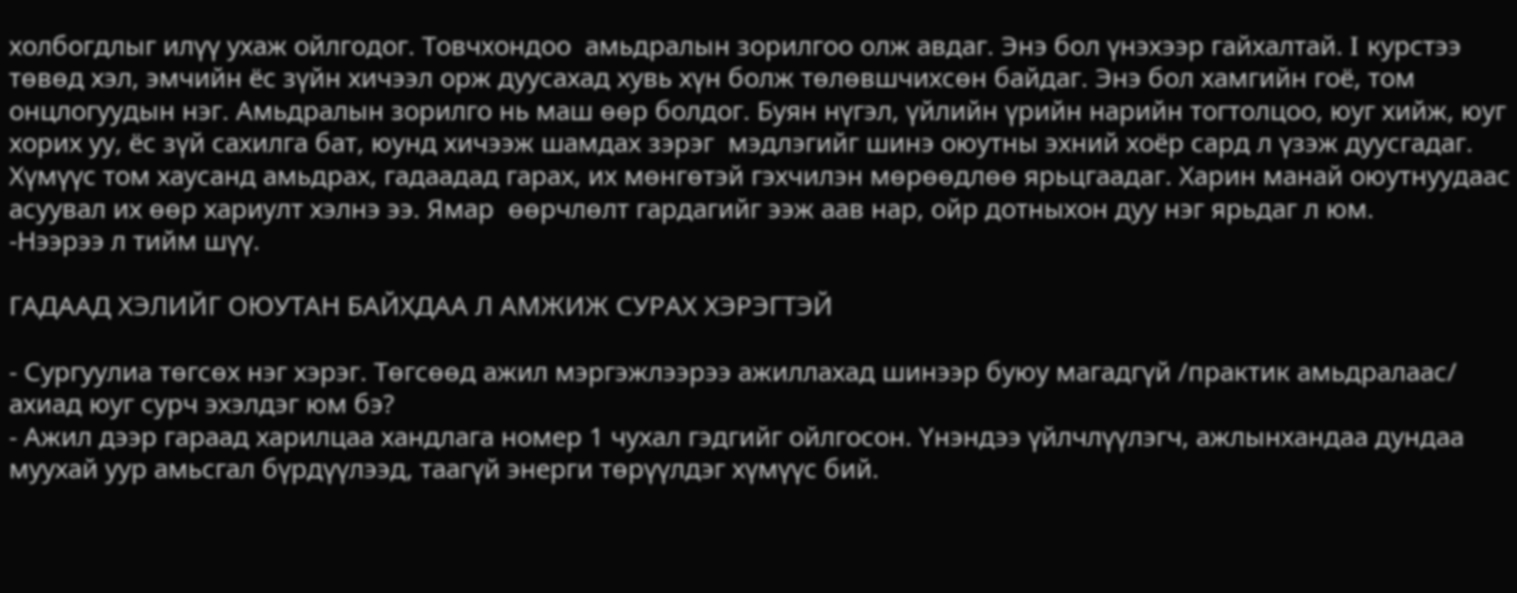холбогдлыг илүү ухаж ойлгодог. Товчхондоо  амьдралын зорилгоо олж авдаг. Энэ бол үнэхээр гайхалтай. I курстээ төвөд хэл, эмчийн ёс зүйн хичээл орж дуусахад хувь хүн болж төлөвшчихсөн байдаг. Энэ бол хамгийн гоё, том онцлогуудын нэг. Амьдралын зорилго нь маш өөр болдог. Буян нүгэл, үйлийн үрийн нарийн тогтолцоо, юуг хийж, юуг хорих уу, ёс зүй сахилга бат, юунд хичээж шамдах зэрэг  мэдлэгийг шинэ оюутны эхний хоёр сард л үзэж дуусгадаг. Хүмүүс том хаусанд амьдрах, гадаадад гарах, их мөнгөтэй гэхчилэн мөрөөдлөө ярьцгаадаг. Харин манай оюутнуудаас асуувал их өөр хариулт хэлнэ ээ. Ямар  өөрчлөлт гардагийг ээж аав нар, ойр дотныхон дуу нэг ярьдаг л юм.
-Нээрээ л тийм шүү.

ГАДААД ХЭЛИЙГ ОЮУТАН БАЙХДАА Л АМЖИЖ СУРАХ ХЭРЭГТЭЙ

- Сургуулиа төгсөх нэг хэрэг. Төгсөөд ажил мэргэжлээрээ ажиллахад шинээр буюу магадгүй /практик амьдралаас/ ахиад юуг сурч эхэлдэг юм бэ?
- Ажил дээр гараад харилцаа хандлага номер 1 чухал гэдгийг ойлгосон. Үнэндээ үйлчлүүлэгч, ажлынхандаа дундаа муухай уур амьсгал бүрдүүлээд, таагүй энерги төрүүлдэг хүмүүс бий.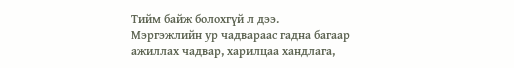Тийм байж болохгүй л дээ. Мэргэжлийн ур чадвараас гадна багаар ажиллах чадвар, харилцаа хандлага,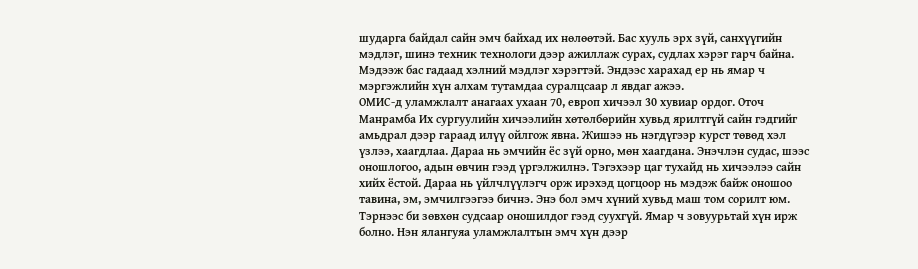шударга байдал сайн эмч байхад их нөлөөтэй. Бас хууль эрх зүй, санхүүгийн мэдлэг, шинэ техник технологи дээр ажиллаж сурах, судлах хэрэг гарч байна. Мэдээж бас гадаад хэлний мэдлэг хэрэгтэй. Эндээс харахад ер нь ямар ч мэргэжлийн хүн алхам тутамдаа суралцсаар л явдаг ажээ.
ОМИС-д уламжлалт анагаах ухаан 70, европ хичээл 30 хувиар ордог. Оточ Манрамба Их сургуулийн хичээлийн хөтөлбөрийн хувьд ярилтгүй сайн гэдгийг амьдрал дээр гараад илүү ойлгож явна. Жишээ нь нэгдүгээр курст төвөд хэл үзлээ, хаагдлаа. Дараа нь эмчийн ёс зүй орно, мөн хаагдана. Энэчлэн судас, шээс оношлогоо, адын өвчин гээд үргэлжилнэ. Тэгэхээр цаг тухайд нь хичээлээ сайн хийх ёстой. Дараа нь үйлчлүүлэгч орж ирэхэд цогцоор нь мэдэж байж оношоо тавина, эм, эмчилгээгээ бичнэ. Энэ бол эмч хүний хувьд маш том сорилт юм. Тэрнээс би зөвхөн судсаар оношилдог гээд суухгүй. Ямар ч зовуурьтай хүн ирж болно. Нэн ялангуяа уламжлалтын эмч хүн дээр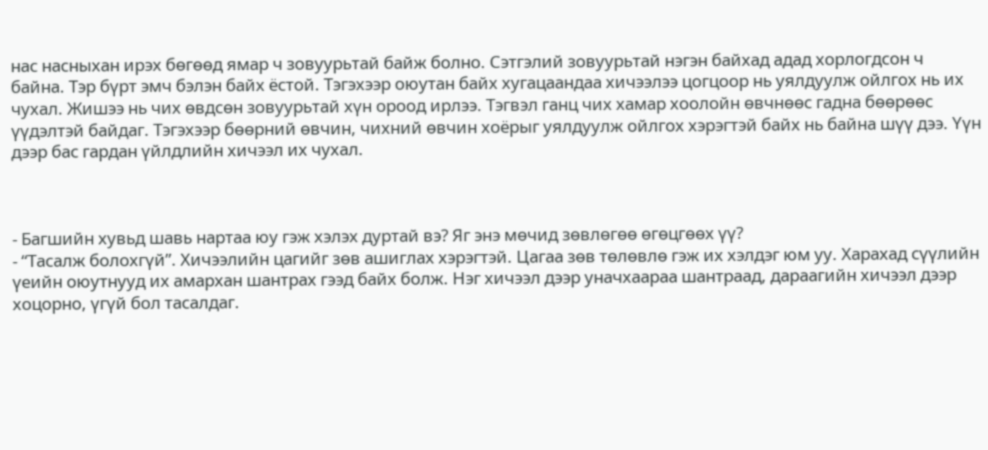нас насныхан ирэх бөгөөд ямар ч зовуурьтай байж болно. Сэтгэлий зовуурьтай нэгэн байхад адад хорлогдсон ч байна. Тэр бүрт эмч бэлэн байх ёстой. Тэгэхээр оюутан байх хугацаандаа хичээлээ цогцоор нь уялдуулж ойлгох нь их чухал. Жишээ нь чих өвдсөн зовуурьтай хүн ороод ирлээ. Тэгвэл ганц чих хамар хоолойн өвчнөөс гадна бөөрөөс үүдэлтэй байдаг. Тэгэхээр бөөрний өвчин, чихний өвчин хоёрыг уялдуулж ойлгох хэрэгтэй байх нь байна шүү дээ. Үүн дээр бас гардан үйлдлийн хичээл их чухал.



- Багшийн хувьд шавь нартаа юу гэж хэлэх дуртай вэ? Яг энэ мөчид зөвлөгөө өгөцгөөх үү?
- “Тасалж болохгүй”. Хичээлийн цагийг зөв ашиглах хэрэгтэй. Цагаа зөв төлөвлө гэж их хэлдэг юм уу. Харахад сүүлийн үеийн оюутнууд их амархан шантрах гээд байх болж. Нэг хичээл дээр уначхаараа шантраад, дараагийн хичээл дээр хоцорно, үгүй бол тасалдаг.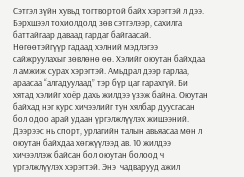Сэтгэл зүйн хувьд тогтвортой байх хэрэгтэй л дээ. Бэрхшээл тохиолдолд зөв сэтгэлээр, сахилга баттайгаар даваад гардаг байгаасай.
Нөгөөтэйгүүр гадаад хэлний мэдлэгээ сайжруулахыг зөвлөнө өө. Хэлийг оюутан байхдаа л амжиж сурах хэрэгтэй. Амьдрал дээр гарлаа, араасаа “алгадуулаад” тэр бүр цаг гарахгүй. Би хятад хэлийг хоёр дахь жилдээ үзэж байна. Оюутан байхад нэг курс хичээлийг тун хялбар дуусгасан бол одоо арай удаан үргэлжлүүлэх жишээний. Дээрээс нь спорт, урлагийн талын авьяасаа мөн л оюутан байхдаа хөгжүүлээд ав. 10 жилдээ хичээллэж байсан бол оюутан болоод ч үргэлжлүүлэх хэрэгтэй. Энэ  чадварууд ажил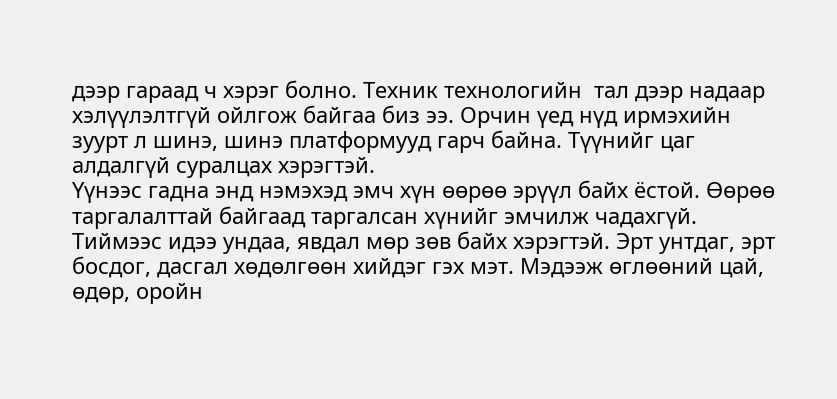дээр гараад ч хэрэг болно. Техник технологийн  тал дээр надаар хэлүүлэлтгүй ойлгож байгаа биз ээ. Орчин үед нүд ирмэхийн зуурт л шинэ, шинэ платформууд гарч байна. Түүнийг цаг алдалгүй суралцах хэрэгтэй.
Үүнээс гадна энд нэмэхэд эмч хүн өөрөө эрүүл байх ёстой. Өөрөө таргалалттай байгаад таргалсан хүнийг эмчилж чадахгүй. Тиймээс идээ ундаа, явдал мөр зөв байх хэрэгтэй. Эрт унтдаг, эрт босдог, дасгал хөдөлгөөн хийдэг гэх мэт. Мэдээж өглөөний цай, өдөр, оройн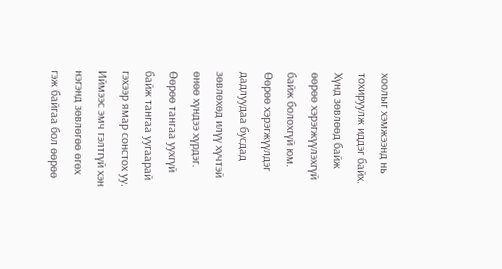хоолыг хэмжээнд нь тохируулж иддэг байх. Хүнд зөвлөөд байж өөрөө хэрэгжүүлэхгүй байж болохгүй юм. Өөрөө хэрэгжүүлдэг дадлуудаа бусдад зөвлөхөд илүү хүчтэй өнөө хүндээ хүрдэг. Өөрөө тангаа уухгүй байж тангаа уугаарай гэхээр ямар сонстох уу. Иймээс эмч гэлтгүй хэн нэгэнд зөвлөгөө өгөх гэж байгаа бол өөрөө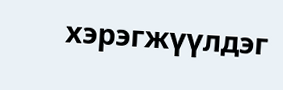хэрэгжүүлдэг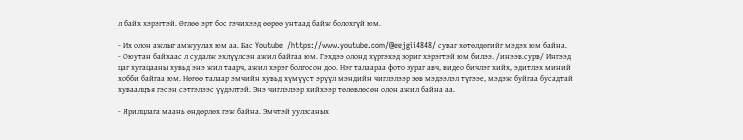л байх хэрэгтэй. Өглөө эрт бос гэчихээд өөрөө унтаад байж болохгүй юм.

- Их олон ажлыг амжуулах юм аа. Бас Youtube  /https://www.youtube.com/@eejgii4848/ суваг хөтөлдөгийг мэдэх юм байна.
- Оюутан байхаас л судалж эхлүүлсэн ажил байгаа юм. Гэхдээ олонд хүргэхэд зориг хэрэгтэй юм билээ. /инээв.сурв/ Ингээд цаг хугацааны хувьд энэ жил таарч, ажил хэрэг болгосон доо. Нэг талаараа фото зураг авч, видео бичлэг хийх, эдитлэх миний хобби байгаа юм. Нөгөө талаар эмчийн хувьд хүмүүст эрүүл мэндийн чиглэлээр зөв мэдээлэл түгээе, мэдэж буйгаа бусадтай хуваалцъя гэсэн сэтгэлээс үүдэлтэй. Энэ чиглэлээр хийхээр төлөвлөсөн олон ажил байна аа.

- Ярилцлага маань өндөрлөх гэж байна. Эмчтэй уулзсаных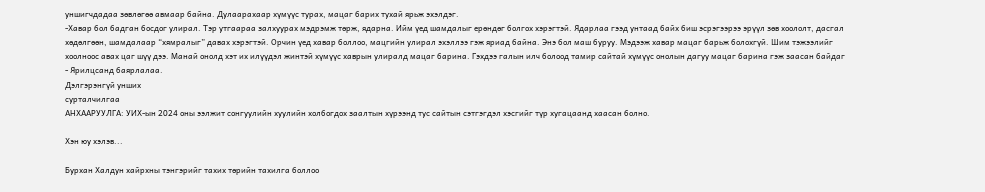уншигчдадаа зөвлөгөө авмаар байна. Дулаарахаар хүмүүс турах, мацаг барих тухай ярьж эхэлдэг.
-Хавар бол бадган босдог улирал. Тэр утгаараа залхуурах мэдрэмж төрж, ядарна. Ийм үед шамдалыг ерөндөг болгох хэрэгтэй. Ядарлаа гээд унтаад байх биш эсрэгээрээ эрүүл зөв хоололт, дасгал хөдөлгөөн, шамдалаар “хямралыг” давах хэрэгтэй. Орчин үед хавар боллоо, мацгийн улирал эхэллээ гэж яриад байна. Энэ бол маш буруу. Мэдээж хавар мацаг барьж болохгүй. Шим тэжээлийг хоолноос авах цаг шүү дээ. Манай онолд хэт их илүүдэл жинтэй хүмүүс хаврын улиралд мацаг барина. Гэхдээ галын илч болоод тамир сайтай хүмүүс онолын дагуу мацаг барина гэж заасан байдаг
- Ярилцсанд баярлалаа.
Дэлгэрэнгүй унших
сурталчилгаа
АНХААРУУЛГА: УИХ-ын 2024 оны ээлжит сонгуулийн хуулийн холбогдох заалтын хүрээнд тус сайтын сэтгэгдэл хэсгийг түр хугацаанд хаасан болно.

Хэн юу хэлэв...

Бурхан Халдун хайрхны тэнгэрийг тахих төрийн тахилга боллоо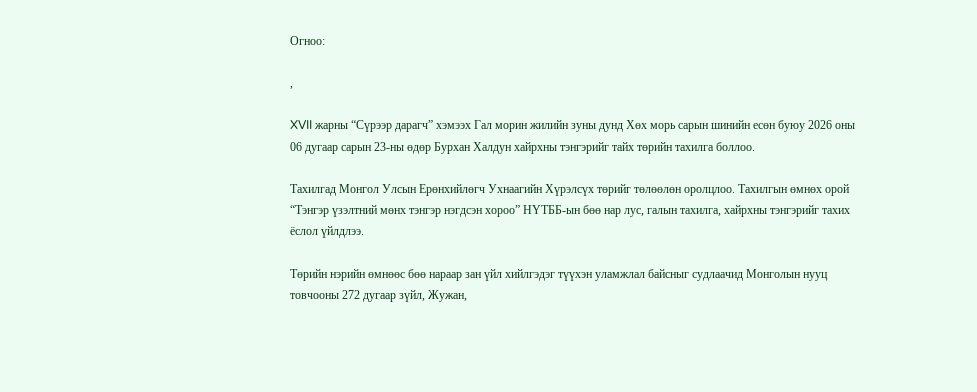Огноо:

,

XVII жарны “Сүрээр дарагч” хэмээх Гал морин жилийн зуны дунд Хөх морь сарын шинийн есөн буюу 2026 оны 06 дугаар сарын 23-ны өдөр Бурхан Халдун хайрхны тэнгэрийг тайх төрийн тахилга боллоо.

Тахилгад Монгол Улсын Ерөнхийлөгч Ухнаагийн Хүрэлсүх төрийг төлөөлөн оролцлоо. Тахилгын өмнөх орой “Тэнгэр үзэлтний мөнх тэнгэр нэгдсэн хороо” НҮТББ-ын бөө нар лус, галын тахилга, хайрхны тэнгэрийг тахих ёслол үйлдлээ.

Төрийн нэрийн өмнөөс бөө нараар зан үйл хийлгэдэг түүхэн уламжлал байсныг судлаачид Монголын нууц товчооны 272 дугаар зүйл, Жужан,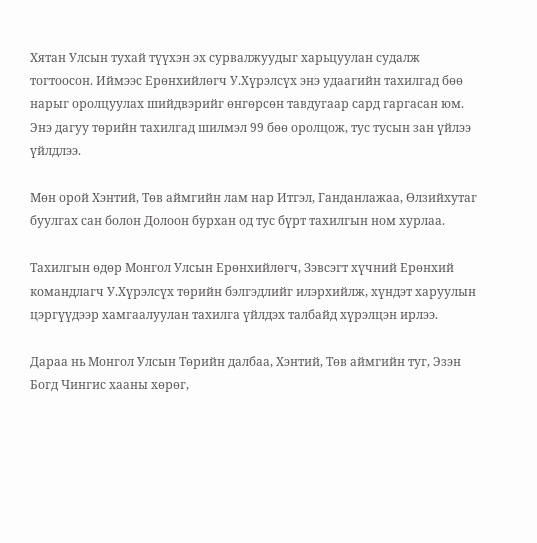Хятан Улсын тухай түүхэн эх сурвалжуудыг харьцуулан судалж тогтоосон. Иймээс Ерөнхийлөгч У.Хүрэлсүх энэ удаагийн тахилгад бөө нарыг оролцуулах шийдвэрийг өнгөрсөн тавдугаар сард гаргасан юм. Энэ дагуу төрийн тахилгад шилмэл 99 бөө оролцож, тус тусын зан үйлээ үйлдлээ.

Мөн орой Хэнтий, Төв аймгийн лам нар Итгэл, Ганданлажаа, Өлзийхутаг буулгах сан болон Долоон бурхан од тус бүрт тахилгын ном хурлаа.

Тахилгын өдөр Монгол Улсын Ерөнхийлөгч, Зэвсэгт хүчний Ерөнхий командлагч У.Хүрэлсүх төрийн бэлгэдлийг илэрхийлж, хүндэт харуулын цэргүүдээр хамгаалуулан тахилга үйлдэх талбайд хүрэлцэн ирлээ.

Дараа нь Монгол Улсын Төрийн далбаа, Хэнтий, Төв аймгийн туг, Эзэн Богд Чингис хааны хөрөг,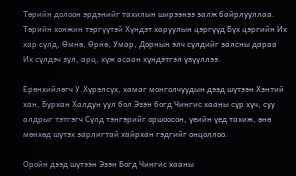Төрийн долоон эрдэнийг тахилын ширээнээ залж байрлууллаа. Төрийн хонжин тэргүүтэй Хүндэт харуулын цэргүүд Бүх цэргийн Их хар сүлд, Өмнө, Өрнө, Умар, Дорнын элч сүлдийг залсны дараа Их сүлдэч зул, арц, хүж асаан хүндэтгэл үзүүллээ.

Ерөнхийлөгч У.Хүрэлсүх, хамаг монголчуудын дээд шүтээн Хэнтий хан, Бурхан Халдун уул бол Эзэн богд Чингис хааны сүр хүч, суу алдрыг тэтгэгч Сүлд тэнгэрийг оршоосон, үеийн үед тахиж, өнө мөнхөд шүтэх зарлигтай хайрхан гэдгийг онцоллоо.

Оройн дээд шүтээн Эзэн Богд Чингис хааны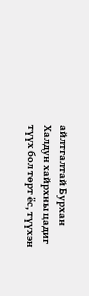айлтгалтай Бурхан Халдун хайрхны цадиг түүх бол төрт ёс, түүхэн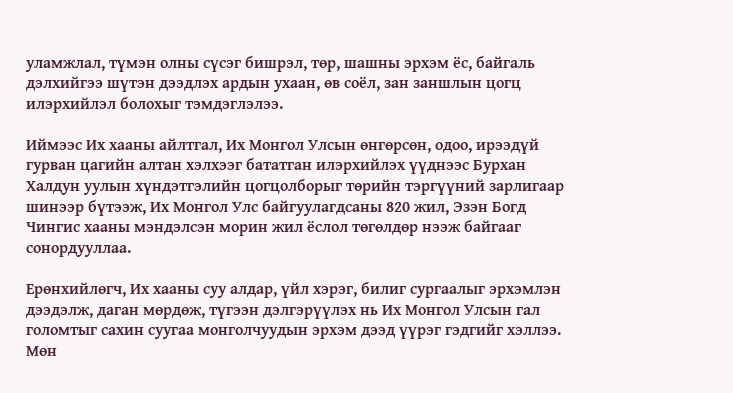уламжлал, түмэн олны сүсэг бишрэл, төр, шашны эрхэм ёс, байгаль дэлхийгээ шүтэн дээдлэх ардын ухаан, өв соёл, зан заншлын цогц илэрхийлэл болохыг тэмдэглэлээ.

Иймээс Их хааны айлтгал, Их Монгол Улсын өнгөрсөн, одоо, ирээдүй гурван цагийн алтан хэлхээг бататган илэрхийлэх үүднээс Бурхан Халдун уулын хүндэтгэлийн цогцолборыг төрийн тэргүүний зарлигаар шинээр бүтээж, Их Монгол Улс байгуулагдсаны 820 жил, Эзэн Богд Чингис хааны мэндэлсэн морин жил ёслол төгөлдөр нээж байгааг сонордууллаа.

Ерөнхийлөгч, Их хааны суу алдар, үйл хэрэг, билиг сургаалыг эрхэмлэн дээдэлж, даган мөрдөж, түгээн дэлгэрүүлэх нь Их Монгол Улсын гал голомтыг сахин суугаа монголчуудын эрхэм дээд үүрэг гэдгийг хэллээ. Мөн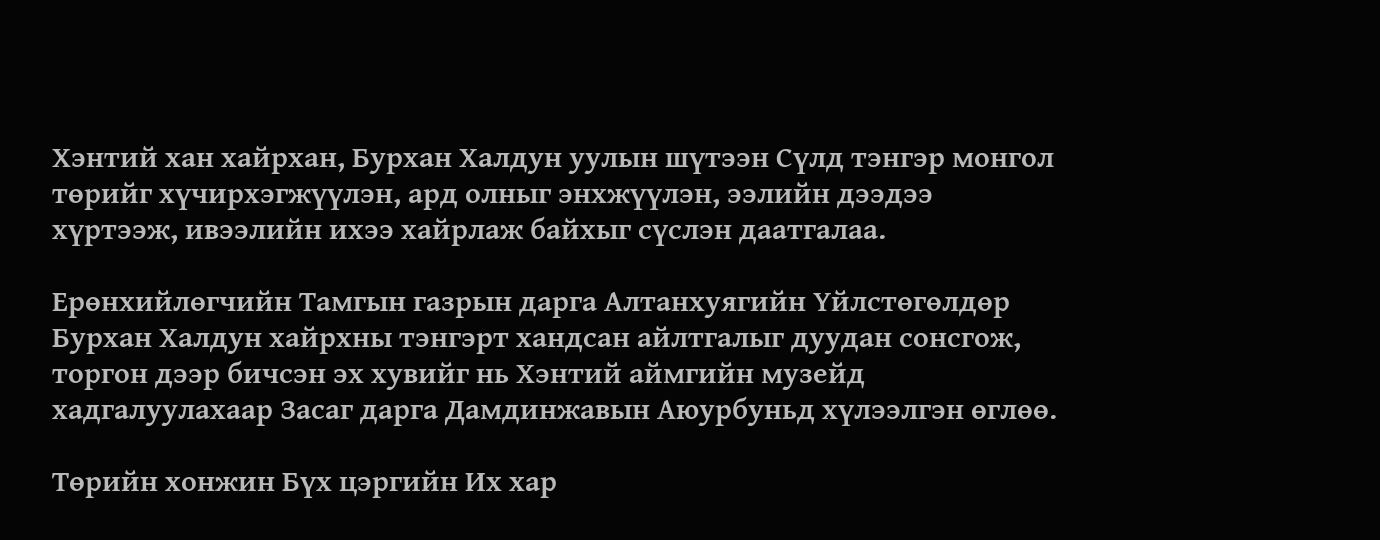Хэнтий хан хайрхан, Бурхан Халдун уулын шүтээн Сүлд тэнгэр монгол төрийг хүчирхэгжүүлэн, ард олныг энхжүүлэн, ээлийн дээдээ хүртээж, ивээлийн ихээ хайрлаж байхыг сүслэн даатгалаа.

Ерөнхийлөгчийн Тамгын газрын дарга Алтанхуягийн Үйлстөгөлдөр Бурхан Халдун хайрхны тэнгэрт хандсан айлтгалыг дуудан сонсгож, торгон дээр бичсэн эх хувийг нь Хэнтий аймгийн музейд хадгалуулахаар Засаг дарга Дамдинжавын Аюурбуньд хүлээлгэн өглөө.

Төрийн хонжин Бүх цэргийн Их хар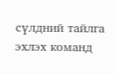сүлдний тайлга эхлэх команд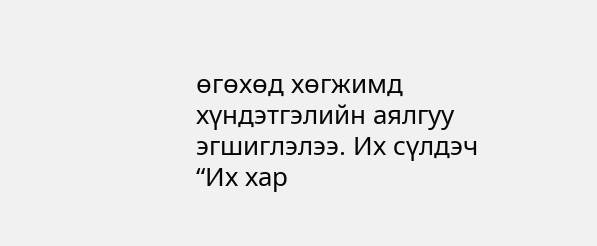өгөхөд хөгжимд хүндэтгэлийн аялгуу эгшиглэлээ. Их сүлдэч “Их хар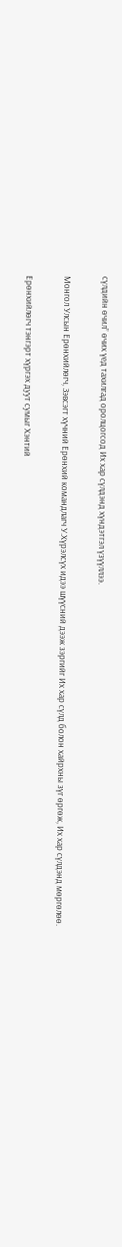сүлдийн өчил” өчих үед тахилгад оролцогсод Их хар сүлдэнд хүндэтгэл үзүүллээ.

Монгол Улсын Ерөнхийлөгч, Зэвсэгт хүчний Ерөнхий командлагч У.Хүрэлсүх идээ шүүсний дээж зэргийг Их хар сүлд болон хайрхны зүг өргөж, Их хар сүлдэнд мөргөлөө.

Ерөнхийлөгч тэнгэрт хүргэх дуут сумыг Хэнтий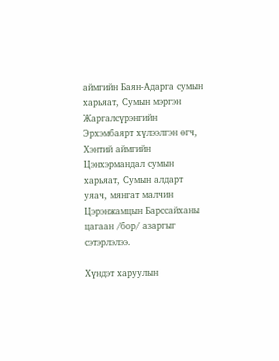аймгийн Баян-Адарга сумын харьяат, Сумын мэргэн Жаргалсүрэнгийн Эрхэмбаярт хүлээлгэн өгч, Хэнтий аймгийн Цэнхэрмандал сумын харьяат, Сумын алдарт уяач, мянгат малчин Цэрэнжамцын Барссайханы цагаан /бор/ азаргыг сэтэрлэлээ.

Хүндэт харуулын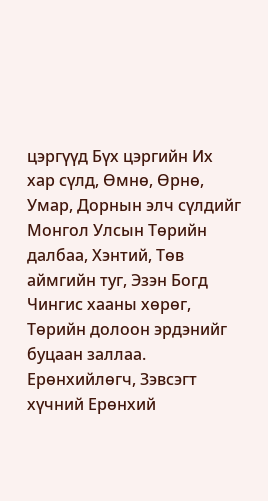цэргүүд Бүх цэргийн Их хар сүлд, Өмнө, Өрнө, Умар, Дорнын элч сүлдийг Монгол Улсын Төрийн далбаа, Хэнтий, Төв аймгийн туг, Эзэн Богд Чингис хааны хөрөг, Төрийн долоон эрдэнийг буцаан заллаа. Ерөнхийлөгч, Зэвсэгт хүчний Ерөнхий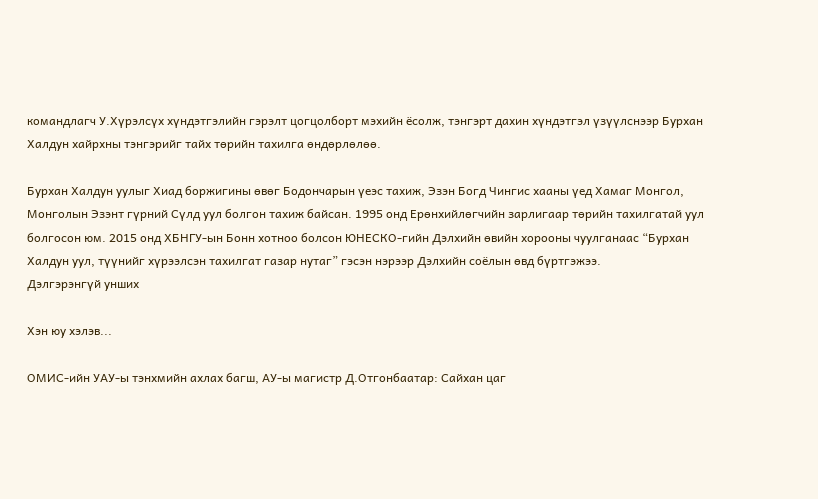командлагч У.Хүрэлсүх хүндэтгэлийн гэрэлт цогцолборт мэхийн ёсолж, тэнгэрт дахин хүндэтгэл үзүүлснээр Бурхан Халдун хайрхны тэнгэрийг тайх төрийн тахилга өндөрлөлөө.

Бурхан Халдун уулыг Хиад боржигины өвөг Бодончарын үеэс тахиж, Эзэн Богд Чингис хааны үед Хамаг Монгол, Монголын Эзэнт гүрний Сүлд уул болгон тахиж байсан. 1995 онд Ерөнхийлөгчийн зарлигаар төрийн тахилгатай уул болгосон юм. 2015 онд ХБНГУ-ын Бонн хотноо болсон ЮНЕСКО-гийн Дэлхийн өвийн хорооны чуулганаас “Бурхан Халдун уул, түүнийг хүрээлсэн тахилгат газар нутаг” гэсэн нэрээр Дэлхийн соёлын өвд бүртгэжээ.
Дэлгэрэнгүй унших

Хэн юу хэлэв...

ОМИС-ийн УАУ-ы тэнхмийн ахлах багш, АУ-ы магистр Д.Отгонбаатар: Сайхан цаг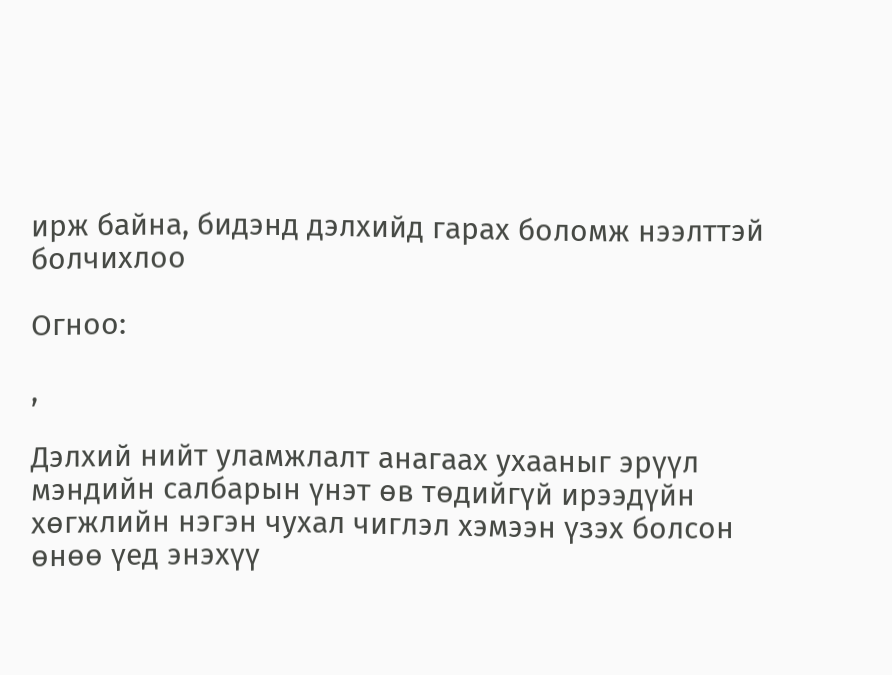ирж байна, бидэнд дэлхийд гарах боломж нээлттэй болчихлоо

Огноо:

,

Дэлхий нийт уламжлалт анагаах ухааныг эрүүл мэндийн салбарын үнэт өв төдийгүй ирээдүйн хөгжлийн нэгэн чухал чиглэл хэмээн үзэх болсон өнөө үед энэхүү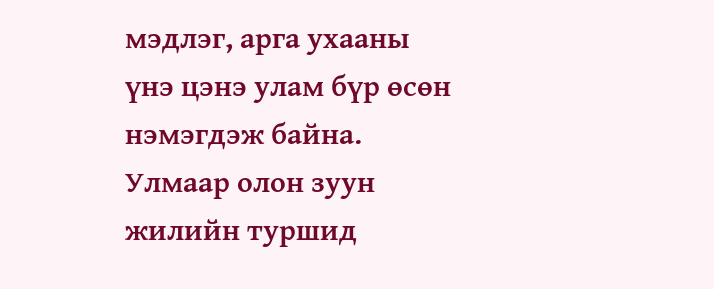мэдлэг, арга ухааны үнэ цэнэ улам бүр өсөн нэмэгдэж байна. Улмаар олон зуун жилийн туршид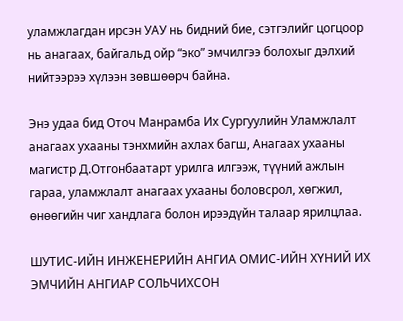уламжлагдан ирсэн УАУ нь бидний бие, сэтгэлийг цогцоор нь анагаах, байгальд ойр “эко” эмчилгээ болохыг дэлхий нийтээрээ хүлээн зөвшөөрч байна.

Энэ удаа бид Оточ Манрамба Их Сургуулийн Уламжлалт анагаах ухааны тэнхмийн ахлах багш, Анагаах ухааны магистр Д.Отгонбаатарт урилга илгээж, түүний ажлын гараа, уламжлалт анагаах ухааны боловсрол, хөгжил, өнөөгийн чиг хандлага болон ирээдүйн талаар ярилцлаа.

ШУТИС-ИЙН ИНЖЕНЕРИЙН АНГИА ОМИС-ИЙН ХҮНИЙ ИХ ЭМЧИЙН АНГИАР СОЛЬЧИХСОН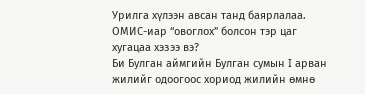Урилга хүлээн авсан танд баярлалаа. ОМИС-иар “овоглох” болсон тэр цаг хугацаа хэзээ вэ?
Би Булган аймгийн Булган сумын I арван жилийг одоогоос хориод жилийн өмнө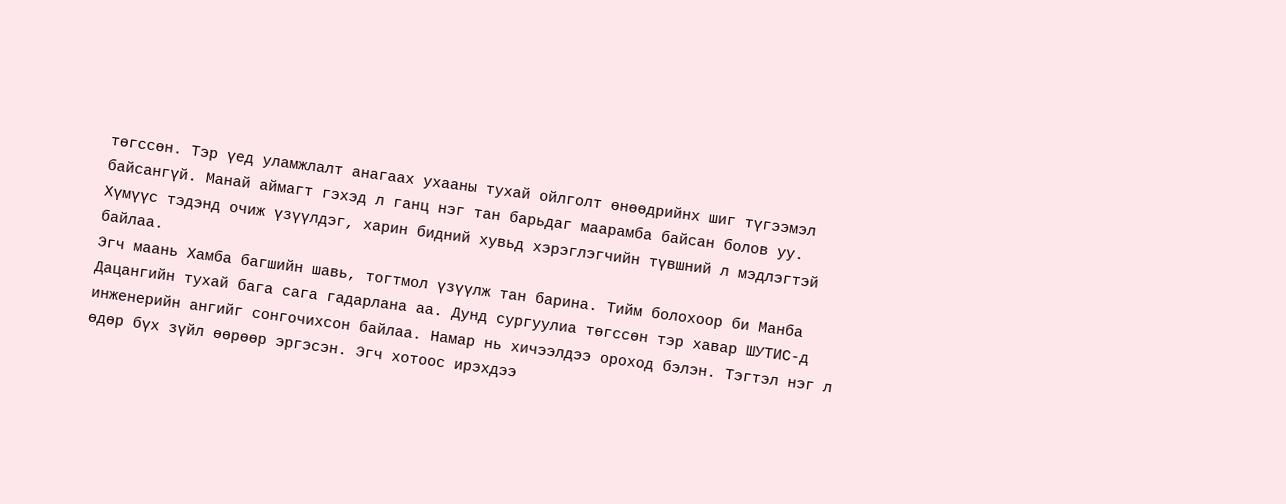төгссөн. Тэр үед уламжлалт анагаах ухааны тухай ойлголт өнөөдрийнх шиг түгээмэл байсангүй. Манай аймагт гэхэд л ганц нэг тан барьдаг маарамба байсан болов уу. Хүмүүс тэдэнд очиж үзүүлдэг, харин бидний хувьд хэрэглэгчийн түвшний л мэдлэгтэй байлаа.
Эгч маань Хамба багшийн шавь, тогтмол үзүүлж тан барина. Тийм болохоор би Манба Дацангийн тухай бага сага гадарлана аа. Дунд сургуулиа төгссөн тэр хавар ШУТИС-д инженерийн ангийг сонгочихсон байлаа. Намар нь хичээлдээ ороход бэлэн. Тэгтэл нэг л өдөр бүх зүйл өөрөөр эргэсэн. Эгч хотоос ирэхдээ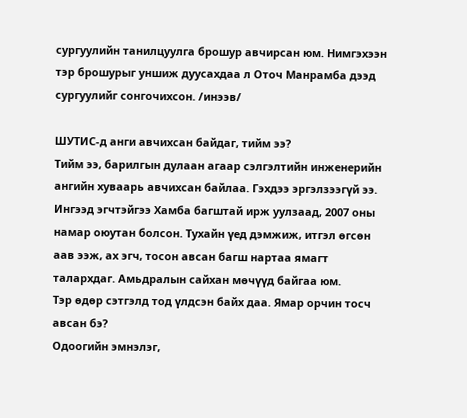сургуулийн танилцуулга брошур авчирсан юм. Нимгэхээн тэр брошурыг уншиж дуусахдаа л Оточ Манрамба дээд сургуулийг сонгочихсон. /инээв/

ШУТИС-д анги авчихсан байдаг, тийм ээ?
Тийм ээ, барилгын дулаан агаар сэлгэлтийн инженерийн ангийн хуваарь авчихсан байлаа. Гэхдээ эргэлзээгүй ээ. Ингээд эгчтэйгээ Хамба багштай ирж уулзаад, 2007 оны намар оюутан болсон. Тухайн үед дэмжиж, итгэл өгсөн аав ээж, ах эгч, тосон авсан багш нартаа ямагт талархдаг. Амьдралын сайхан мөчүүд байгаа юм.
Тэр өдөр сэтгэлд тод үлдсэн байх даа. Ямар орчин тосч авсан бэ?
Одоогийн эмнэлэг,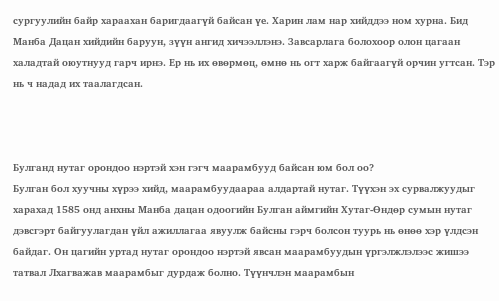сургуулийн байр хараахан баригдаагүй байсан үе. Харин лам нар хийддээ ном хурна. Бид Манба Дацан хийдийн баруун, зүүн ангид хичээллэнэ. Завсарлага болохоор олон цагаан халадтай оюутнууд гарч ирнэ. Ер нь их өвөрмөц, өмнө нь огт харж байгаагүй орчин угтсан. Тэр нь ч надад их таалагдсан.



Булганд нутаг орондоо нэртэй хэн гэгч маарамбууд байсан юм бол оо?
Булган бол хуучны хүрээ хийд, маарамбуудаараа алдартай нутаг. Түүхэн эх сурвалжуудыг харахад 1585 онд анхны Манба дацан одоогийн Булган аймгийн Хутаг-Өндөр сумын нутаг дэвсгэрт байгуулагдан үйл ажиллагаа явуулж байсны гэрч болсон туурь нь өнөө хэр үлдсэн байдаг. Он цагийн уртад нутаг орондоо нэртэй явсан маарамбуудын үргэлжлэлээс жишээ татвал Лхагважав маарамбыг дурдаж болно. Түүнчлэн маарамбын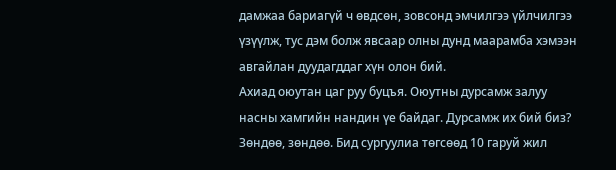дамжаа бариагүй ч өвдсөн, зовсонд эмчилгээ үйлчилгээ үзүүлж, тус дэм болж явсаар олны дунд маарамба хэмээн авгайлан дуудагддаг хүн олон бий.
Ахиад оюутан цаг руу буцъя. Оюутны дурсамж залуу насны хамгийн нандин үе байдаг. Дурсамж их бий биз?
Зөндөө, зөндөө. Бид сургуулиа төгсөөд 10 гаруй жил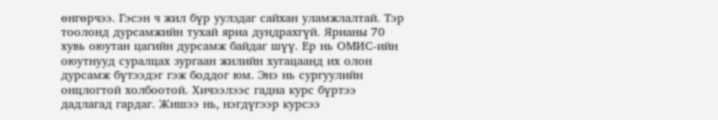өнгөрчээ. Гэсэн ч жил бүр уулздаг сайхан уламжлалтай. Тэр тоолонд дурсамжийн тухай яриа дундрахгүй. Ярианы 70 хувь оюутан цагийн дурсамж байдаг шүү. Ер нь ОМИС-ийн оюутнууд суралцах зургаан жилийн хугацаанд их олон дурсамж бүтээдэг гэж боддог юм. Энэ нь сургуулийн онцлогтой холбоотой. Хичээлээс гадна курс бүртээ дадлагад гардаг. Жишээ нь, нэгдүгээр курсээ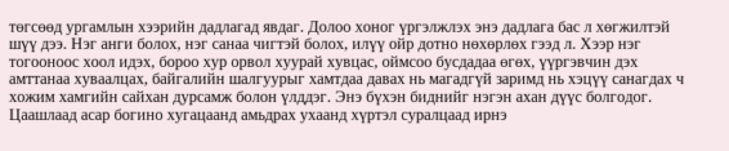төгсөөд ургамлын хээрийн дадлагад явдаг. Долоо хоног үргэлжлэх энэ дадлага бас л хөгжилтэй шүү дээ. Нэг анги болох, нэг санаа чигтэй болох, илүү ойр дотно нөхөрлөх гээд л. Хээр нэг тогооноос хоол идэх, бороо хур орвол хуурай хувцас, оймсоо бусдадаа өгөх, үүргэвчин дэх амттанаа хуваалцах, байгалийн шалгуурыг хамтдаа давах нь магадгүй заримд нь хэцүү санагдах ч хожим хамгийн сайхан дурсамж болон үлддэг. Энэ бүхэн биднийг нэгэн ахан дүүс болгодог. Цаашлаад асар богино хугацаанд амьдрах ухаанд хүртэл суралцаад ирнэ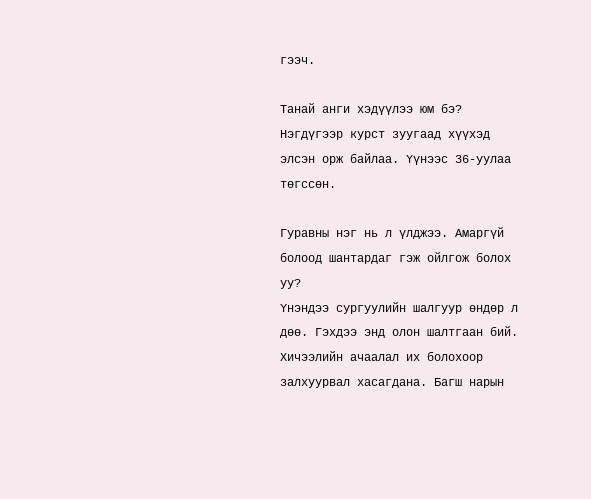гээч.

Танай анги хэдүүлээ юм бэ?
Нэгдүгээр курст зуугаад хүүхэд элсэн орж байлаа. Үүнээс 36-уулаа төгссөн.

Гуравны нэг нь л үлджээ. Амаргүй болоод шантардаг гэж ойлгож болох уу?
Үнэндээ сургуулийн шалгуур өндөр л дөө. Гэхдээ энд олон шалтгаан бий. Хичээлийн ачаалал их болохоор залхуурвал хасагдана. Багш нарын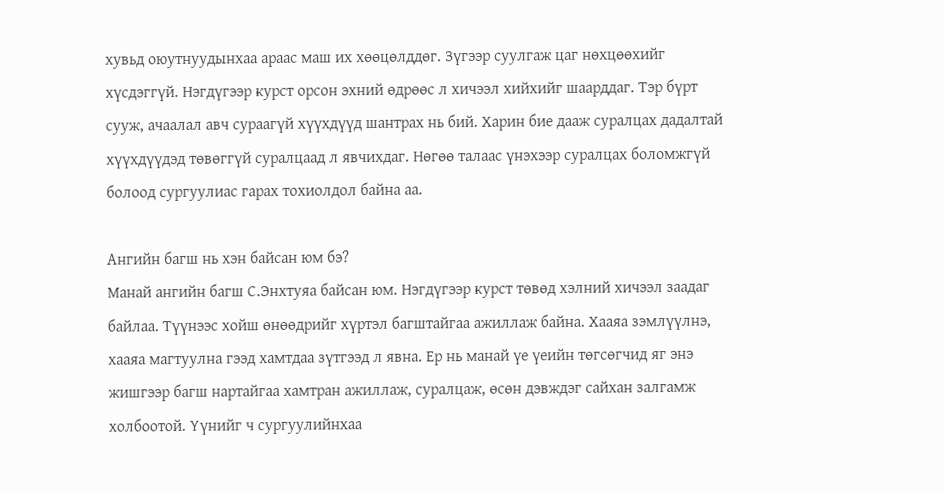хувьд оюутнуудынхаа араас маш их хөөцөлддөг. Зүгээр суулгаж цаг нөхцөөхийг хүсдэггүй. Нэгдүгээр курст орсон эхний өдрөөс л хичээл хийхийг шаарддаг. Тэр бүрт сууж, ачаалал авч сураагүй хүүхдүүд шантрах нь бий. Харин бие дааж суралцах дадалтай хүүхдүүдэд төвөггүй суралцаад л явчихдаг. Нөгөө талаас үнэхээр суралцах боломжгүй болоод сургуулиас гарах тохиолдол байна аа.

Ангийн багш нь хэн байсан юм бэ?
Манай ангийн багш С.Энхтуяа байсан юм. Нэгдүгээр курст төвөд хэлний хичээл заадаг байлаа. Түүнээс хойш өнөөдрийг хүртэл багштайгаа ажиллаж байна. Хааяа зэмлүүлнэ, хааяа магтуулна гээд хамтдаа зүтгээд л явна. Ер нь манай үе үеийн төгсөгчид яг энэ жишгээр багш нартайгаа хамтран ажиллаж, суралцаж, өсөн дэвждэг сайхан залгамж холбоотой. Үүнийг ч сургуулийнхаа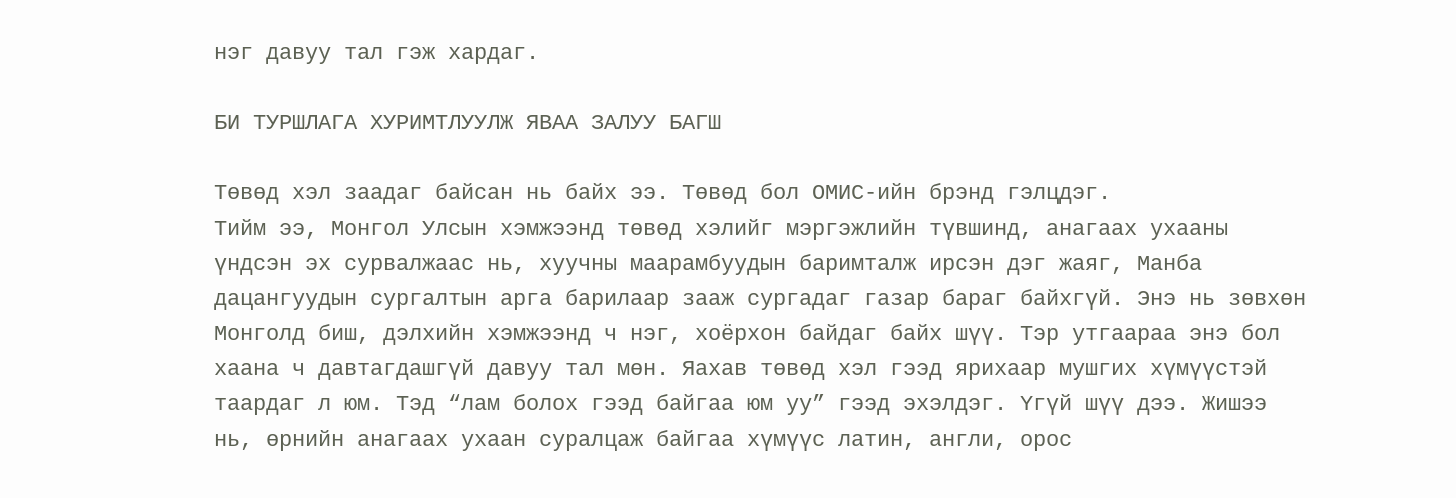нэг давуу тал гэж хардаг.

БИ ТУРШЛАГА ХУРИМТЛУУЛЖ ЯВАА ЗАЛУУ БАГШ

Төвөд хэл заадаг байсан нь байх ээ. Төвөд бол ОМИС-ийн брэнд гэлцдэг.
Тийм ээ, Монгол Улсын хэмжээнд төвөд хэлийг мэргэжлийн түвшинд, анагаах ухааны үндсэн эх сурвалжаас нь, хуучны маарамбуудын баримталж ирсэн дэг жаяг, Манба дацангуудын сургалтын арга барилаар зааж сургадаг газар бараг байхгүй. Энэ нь зөвхөн Монголд биш, дэлхийн хэмжээнд ч нэг, хоёрхон байдаг байх шүү. Тэр утгаараа энэ бол хаана ч давтагдашгүй давуу тал мөн. Яахав төвөд хэл гээд ярихаар мушгих хүмүүстэй таардаг л юм. Тэд “лам болох гээд байгаа юм уу” гээд эхэлдэг. Үгүй шүү дээ. Жишээ нь, өрнийн анагаах ухаан суралцаж байгаа хүмүүс латин, англи, орос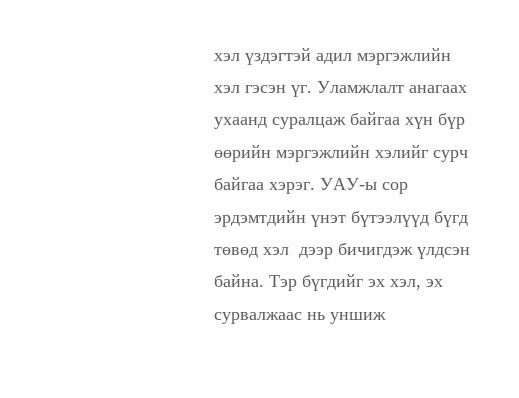хэл үздэгтэй адил мэргэжлийн хэл гэсэн үг. Уламжлалт анагаах ухаанд суралцаж байгаа хүн бүр өөрийн мэргэжлийн хэлийг сурч байгаа хэрэг. УАУ-ы сор эрдэмтдийн үнэт бүтээлүүд бүгд төвөд хэл  дээр бичигдэж үлдсэн байна. Тэр бүгдийг эх хэл, эх сурвалжаас нь уншиж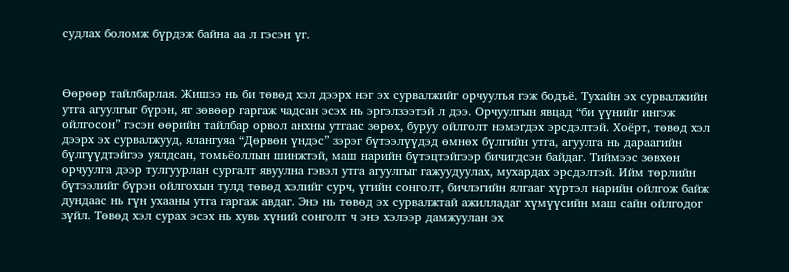судлах боломж бүрдэж байна аа л гэсэн үг.



Өөрөөр тайлбарлая. Жишээ нь би төвөд хэл дээрх нэг эх сурвалжийг орчуулъя гэж бодъё. Тухайн эх сурвалжийн утга агуулгыг бүрэн, яг зөвөөр гаргаж чадсан эсэх нь эргэлзээтэй л дээ. Орчуулгын явцад “би үүнийг ингэж ойлгосон” гэсэн өөрийн тайлбар орвол анхны утгаас зөрөх, буруу ойлголт нэмэгдэх эрсдэлтэй. Хоёрт, төвөд хэл дээрх эх сурвалжууд, ялангуяа “Дөрвөн үндэс” зэрэг бүтээлүүдэд өмнөх бүлгийн утга, агуулга нь дараагийн бүлгүүдтэйгээ уялдсан, томьёоллын шинжтэй, маш нарийн бүтэцтэйгээр бичигдсэн байдаг. Тиймээс зөвхөн орчуулга дээр тулгуурлан сургалт явуулна гэвэл утга агуулгыг гажуудуулах, мухардах эрсдэлтэй. Ийм төрлийн бүтээлийг бүрэн ойлгохын тулд төвөд хэлийг сурч, үгийн сонголт, бичлэгийн ялгааг хүртэл нарийн ойлгож байж дундаас нь гүн ухааны утга гаргаж авдаг. Энэ нь төвөд эх сурвалжтай ажилладаг хүмүүсийн маш сайн ойлгодог зүйл. Төвөд хэл сурах эсэх нь хувь хүний сонголт ч энэ хэлээр дамжуулан эх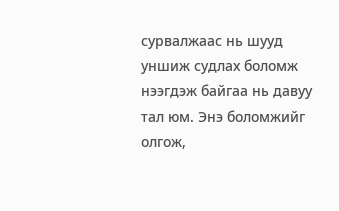сурвалжаас нь шууд уншиж судлах боломж нээгдэж байгаа нь давуу тал юм. Энэ боломжийг олгож,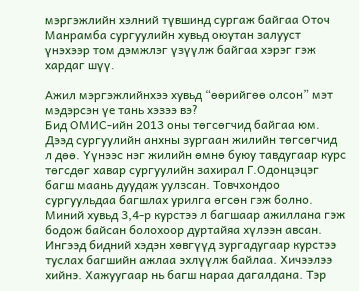мэргэжлийн хэлний түвшинд сургаж байгаа Оточ Манрамба сургуулийн хувьд оюутан залууст үнэхээр том дэмжлэг үзүүлж байгаа хэрэг гэж хардаг шүү.

Ажил мэргэжлийнхээ хувьд “өөрийгөө олсон” мэт мэдэрсэн үе тань хэзээ вэ?
Бид ОМИС-ийн 2013 оны төгсөгчид байгаа юм. Дээд сургуулийн анхны зургаан жилийн төгсөгчид л дөө. Үүнээс нэг жилийн өмнө буюу тавдугаар курс төгсдөг хавар сургуулийн захирал Г.Одонцэцэг багш маань дуудаж уулзсан. Товчхондоо сургуульдаа багшлах урилга өгсөн гэж болно. Миний хувьд 3,4-р курстээ л багшаар ажиллана гэж бодож байсан болохоор дуртайяа хүлээн авсан. Ингээд бидний хэдэн хөвгүүд зургадугаар курстээ туслах багшийн ажлаа эхлүүлж байлаа. Хичээлээ хийнэ. Хажуугаар нь багш нараа дагалдана. Тэр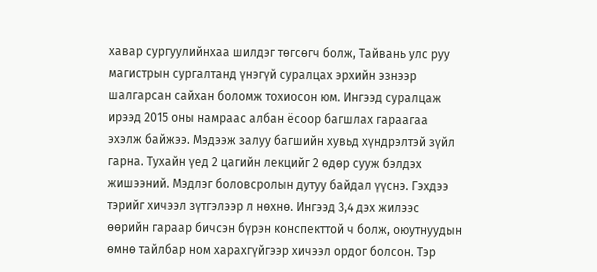хавар сургуулийнхаа шилдэг төгсөгч болж, Тайвань улс руу магистрын сургалтанд үнэгүй суралцах эрхийн эзнээр шалгарсан сайхан боломж тохиосон юм. Ингээд суралцаж ирээд 2015 оны намраас албан ёсоор багшлах гараагаа эхэлж байжээ. Мэдээж залуу багшийн хувьд хүндрэлтэй зүйл гарна. Тухайн үед 2 цагийн лекцийг 2 өдөр сууж бэлдэх жишээний. Мэдлэг боловсролын дутуу байдал үүснэ. Гэхдээ тэрийг хичээл зүтгэлээр л нөхнө. Ингээд 3,4 дэх жилээс өөрийн гараар бичсэн бүрэн конспекттой ч болж, оюутнуудын өмнө тайлбар ном харахгүйгээр хичээл ордог болсон. Тэр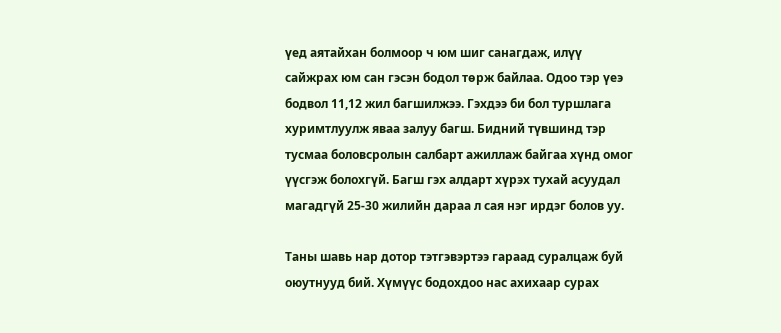үед аятайхан болмоор ч юм шиг санагдаж, илүү сайжрах юм сан гэсэн бодол төрж байлаа. Одоо тэр үеэ бодвол 11,12 жил багшилжээ. Гэхдээ би бол туршлага хуримтлуулж яваа залуу багш. Бидний түвшинд тэр тусмаа боловсролын салбарт ажиллаж байгаа хүнд омог үүсгэж болохгүй. Багш гэх алдарт хүрэх тухай асуудал магадгүй 25-30 жилийн дараа л сая нэг ирдэг болов уу.

Таны шавь нар дотор тэтгэвэртээ гараад суралцаж буй оюутнууд бий. Хүмүүс бодохдоо нас ахихаар сурах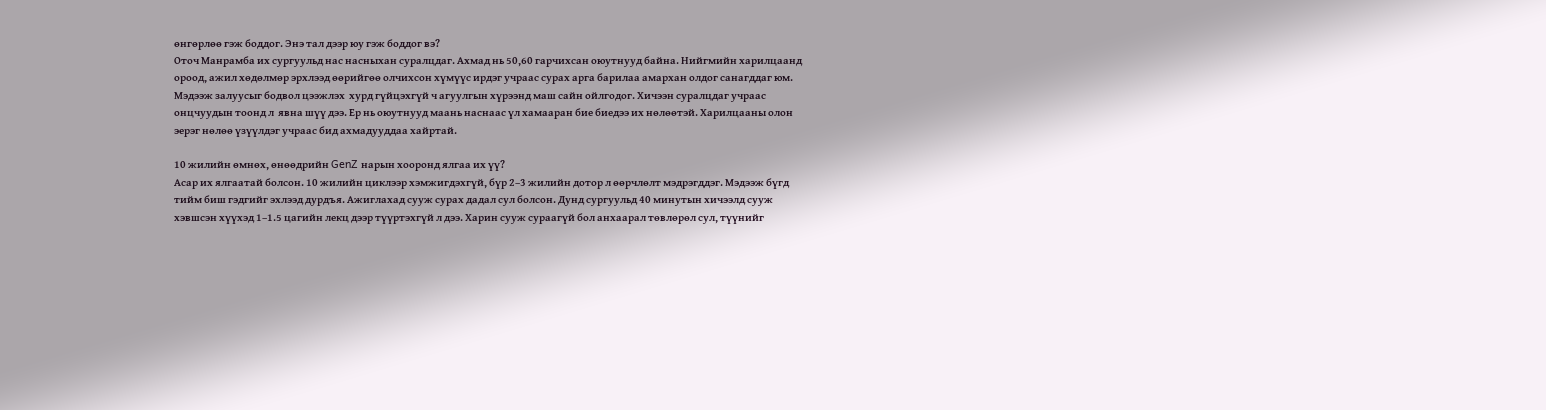өнгөрлөө гэж боддог. Энэ тал дээр юу гэж боддог вэ?
Оточ Манрамба их сургуульд нас насныхан суралцдаг. Ахмад нь 50,60 гарчихсан оюутнууд байна. Нийгмийн харилцаанд ороод, ажил хөдөлмөр эрхлээд өөрийгөө олчихсон хүмүүс ирдэг учраас сурах арга барилаа амархан олдог санагддаг юм. Мэдээж залуусыг бодвол цээжлэх  хурд гүйцэхгүй ч агуулгын хүрээнд маш сайн ойлгодог. Хичээн суралцдаг учраас  онцчуудын тоонд л  явна шүү дээ. Ер нь оюутнууд маань наснаас үл хамааран бие биедээ их нөлөөтэй. Харилцааны олон эерэг нөлөө үзүүлдэг учраас бид ахмадууддаа хайртай.

10 жилийн өмнөх, өнөөдрийн GenZ нарын хооронд ялгаа их үү?
Асар их ялгаатай болсон. 10 жилийн циклээр хэмжигдэхгүй, бүр 2–3 жилийн дотор л өөрчлөлт мэдрэгддэг. Мэдээж бүгд тийм биш гэдгийг эхлээд дурдъя. Ажиглахад сууж сурах дадал сул болсон. Дунд сургуульд 40 минутын хичээлд сууж хэвшсэн хүүхэд 1–1.5 цагийн лекц дээр түүртэхгүй л дээ. Харин сууж сураагүй бол анхаарал төвлөрөл сул, түүнийг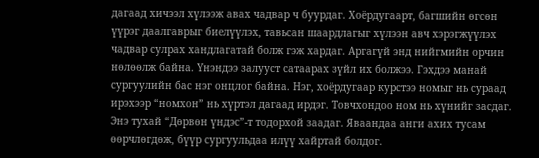дагаад хичээл хүлээж авах чадвар ч буурдаг. Хоёрдугаарт, багшийн өгсөн үүрэг даалгаврыг биелүүлэх, тавьсан шаардлагыг хүлээн авч хэрэгжүүлэх чадвар сулрах хандлагатай болж гэж хардаг. Аргагүй энд нийгмийн орчин нөлөөлж байна. Үнэндээ залууст сатаарах зүйл их болжээ. Гэхдээ манай сургуулийн бас нэг онцлог байна. Нэг, хоёрдугаар курстээ номыг нь сураад  ирэхээр “номхон” нь хүртэл дагаад ирдэг. Товчхондоо ном нь хүнийг засдаг. Энэ тухай “Дөрвөн үндэс”-т тодорхой заадаг. Яваандаа анги ахих тусам өөрчлөгдөж, бүүр сургуульдаа илүү хайртай болдог.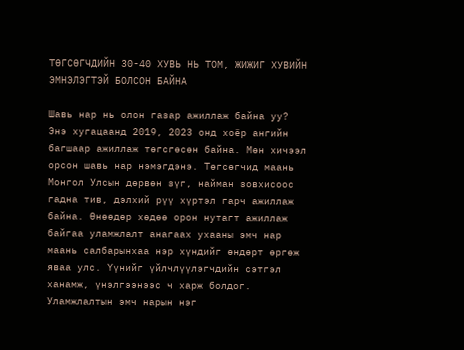ТӨГСӨГЧДИЙН 30-40 ХУВЬ НЬ ТОМ, ЖИЖИГ ХУВИЙН ЭМНЭЛЭГТЭЙ БОЛСОН БАЙНА

Шавь нар нь олон газар ажиллаж байна уу?
Энэ хугацаанд 2019, 2023 онд хоёр ангийн багшаар ажиллаж төгсгөсөн байна. Мөн хичээл орсон шавь нар нэмэгдэнэ. Төгсөгчид маань Монгол Улсын дөрвөн зүг, найман зовхисоос гадна тив, дэлхий рүү хүртэл гарч ажиллаж байна. Өнөөдөр хөдөө орон нутагт ажиллаж байгаа уламжлалт анагаах ухааны эмч нар маань салбарынхаа нэр хүндийг өндөрт өргөж яваа улс. Үүнийг үйлчлүүлэгчдийн сэтгэл ханамж, үнэлгээнээс ч харж болдог. Уламжлалтын эмч нарын нэг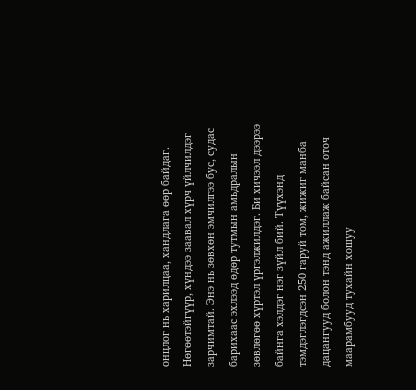онцлог нь харилцаа, хандлага өөр байдаг. Нөгөөтэйгүүр, хүндээ заавал хүрч үйлчилдэг зарчимтай. Энэ нь зөвхөн эмчилгээ бус, судас барихаас эхлээд өдөр тутмын амьдралын зөвлөгөө хүртэл үргэлжилдэг. Би хичээл дээрээ байнга хэлдэг нэг зүйл бий. Түүхэнд тэмдэглэгдсэн 250 гаруй том, жижиг манба дацангууд болон тэнд ажиллаж байсан оточ маарамбууд тухайн хошуу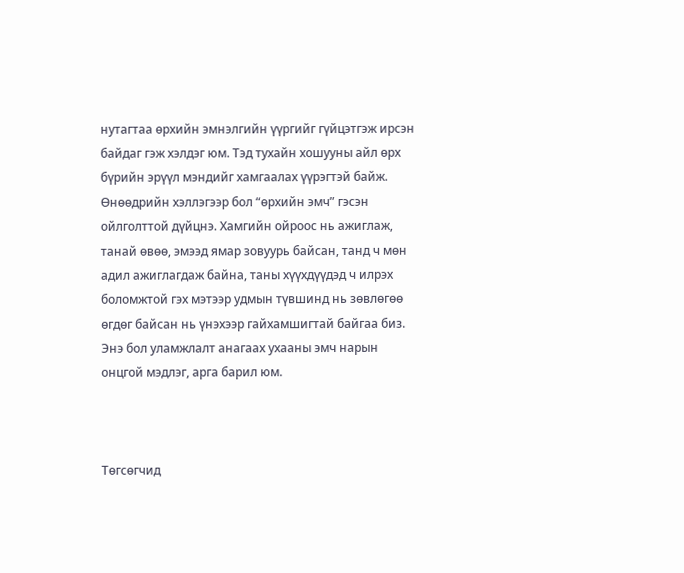нутагтаа өрхийн эмнэлгийн үүргийг гүйцэтгэж ирсэн байдаг гэж хэлдэг юм. Тэд тухайн хошууны айл өрх бүрийн эрүүл мэндийг хамгаалах үүрэгтэй байж. Өнөөдрийн хэллэгээр бол “өрхийн эмч” гэсэн ойлголттой дүйцнэ. Хамгийн ойроос нь ажиглаж, танай өвөө, эмээд ямар зовуурь байсан, танд ч мөн адил ажиглагдаж байна, таны хүүхдүүдэд ч илрэх боломжтой гэх мэтээр удмын түвшинд нь зөвлөгөө өгдөг байсан нь үнэхээр гайхамшигтай байгаа биз. Энэ бол уламжлалт анагаах ухааны эмч нарын онцгой мэдлэг, арга барил юм.



Төгсөгчид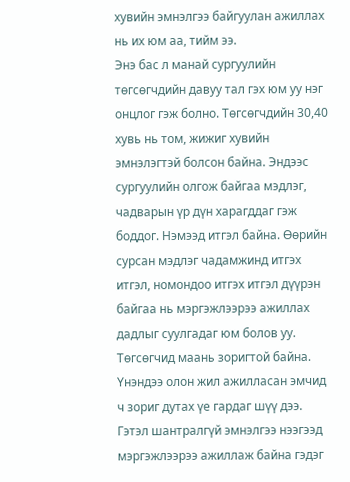хувийн эмнэлгээ байгуулан ажиллах нь их юм аа, тийм ээ.
Энэ бас л манай сургуулийн төгсөгчдийн давуу тал гэх юм уу нэг онцлог гэж болно. Төгсөгчдийн 30,40 хувь нь том, жижиг хувийн эмнэлэгтэй болсон байна. Эндээс сургуулийн олгож байгаа мэдлэг, чадварын үр дүн харагддаг гэж боддог. Нэмээд итгэл байна. Өөрийн сурсан мэдлэг чадамжинд итгэх итгэл, номондоо итгэх итгэл дүүрэн байгаа нь мэргэжлээрээ ажиллах дадлыг суулгадаг юм болов уу. Төгсөгчид маань зоригтой байна. Үнэндээ олон жил ажилласан эмчид ч зориг дутах үе гардаг шүү дээ. Гэтэл шантралгүй эмнэлгээ нээгээд мэргэжлээрээ ажиллаж байна гэдэг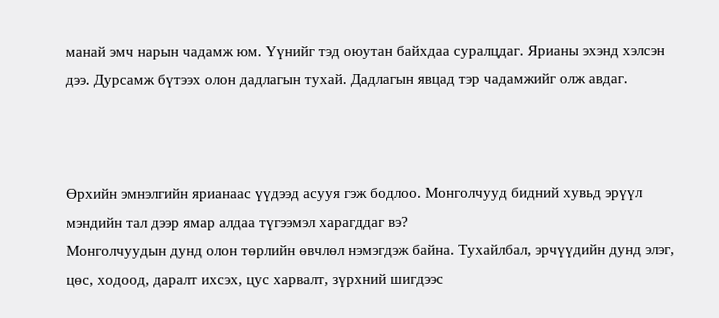манай эмч нарын чадамж юм. Үүнийг тэд оюутан байхдаа суралцдаг. Ярианы эхэнд хэлсэн дээ. Дурсамж бүтээх олон дадлагын тухай. Дадлагын явцад тэр чадамжийг олж авдаг.



Өрхийн эмнэлгийн ярианаас үүдээд асууя гэж бодлоо. Монголчууд бидний хувьд эрүүл мэндийн тал дээр ямар алдаа түгээмэл харагддаг вэ?
Монголчуудын дунд олон төрлийн өвчлөл нэмэгдэж байна. Тухайлбал, эрчүүдийн дунд элэг, цөс, ходоод, даралт ихсэх, цус харвалт, зүрхний шигдээс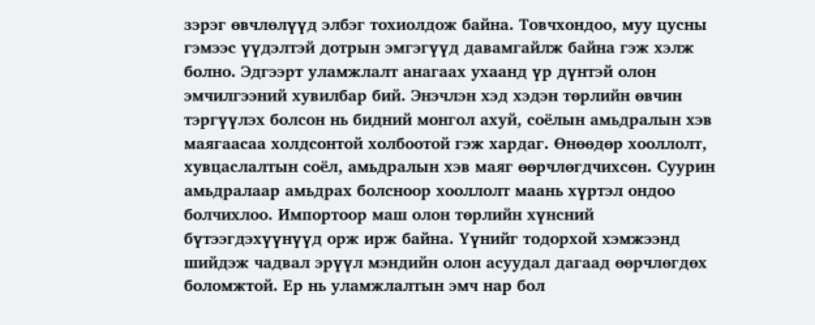зэрэг өвчлөлүүд элбэг тохиолдож байна. Товчхондоо, муу цусны гэмээс үүдэлтэй дотрын эмгэгүүд давамгайлж байна гэж хэлж болно. Эдгээрт уламжлалт анагаах ухаанд үр дүнтэй олон эмчилгээний хувилбар бий. Энэчлэн хэд хэдэн төрлийн өвчин тэргүүлэх болсон нь бидний монгол ахуй, соёлын амьдралын хэв маягаасаа холдсонтой холбоотой гэж хардаг. Өнөөдөр хооллолт, хувцаслалтын соёл, амьдралын хэв маяг өөрчлөгдчихсөн. Суурин амьдралаар амьдрах болсноор хооллолт маань хүртэл ондоо болчихлоо. Импортоор маш олон төрлийн хүнсний бүтээгдэхүүнүүд орж ирж байна. Үүнийг тодорхой хэмжээнд шийдэж чадвал эрүүл мэндийн олон асуудал дагаад өөрчлөгдөх боломжтой. Ер нь уламжлалтын эмч нар бол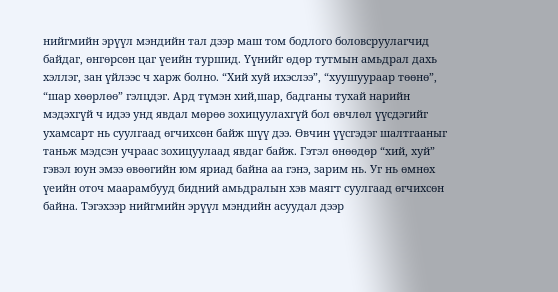нийгмийн эрүүл мэндийн тал дээр маш том бодлого боловсруулагчид байдаг, өнгөрсөн цаг үеийн туршид. Үүнийг өдөр тутмын амьдрал дахь хэллэг, зан үйлээс ч харж болно. “Хий хуй ихэслээ”, “хуушуураар төөнө”, “шар хөөрлөө” гэлцдэг. Ард түмэн хий,шар, бадганы тухай нарийн мэдэхгүй ч идээ унд явдал мөрөө зохицуулахгүй бол өвчлөл үүсдэгийг ухамсарт нь суулгаад өгчихсөн байж шүү дээ. Өвчин үүсгэдэг шалтгааныг таньж мэдсэн учраас зохицуулаад явдаг байж. Гэтэл өнөөдөр “хий, хуй” гэвэл юун эмээ өвөөгийн юм яриад байна аа гэнэ, зарим нь. Уг нь өмнөх үеийн оточ маарамбууд бидний амьдралын хэв маягт суулгаад өгчихсөн байна. Тэгэхээр нийгмийн эрүүл мэндийн асуудал дээр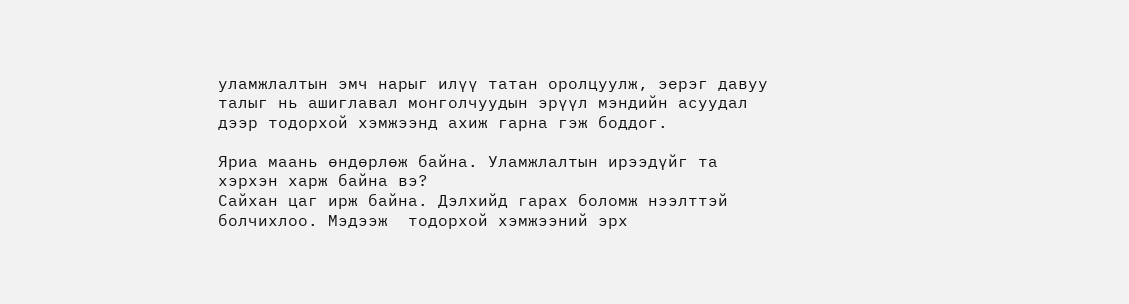уламжлалтын эмч нарыг илүү татан оролцуулж, эерэг давуу талыг нь ашиглавал монголчуудын эрүүл мэндийн асуудал дээр тодорхой хэмжээнд ахиж гарна гэж боддог.

Яриа маань өндөрлөж байна. Уламжлалтын ирээдүйг та хэрхэн харж байна вэ?
Сайхан цаг ирж байна. Дэлхийд гарах боломж нээлттэй болчихлоо. Мэдээж  тодорхой хэмжээний эрх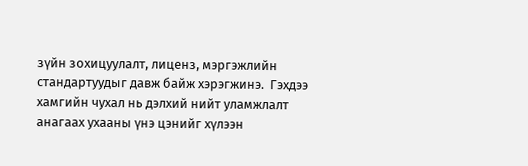зүйн зохицуулалт, лиценз, мэргэжлийн стандартуудыг давж байж хэрэгжинэ.  Гэхдээ хамгийн чухал нь дэлхий нийт уламжлалт анагаах ухааны үнэ цэнийг хүлээн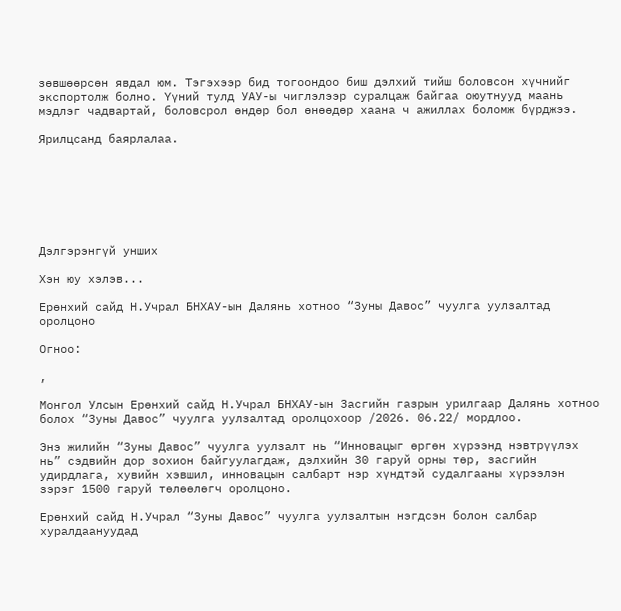зөвшөөрсөн явдал юм. Тэгэхээр бид тогоондоо биш дэлхий тийш боловсон хүчнийг экспортолж болно. Үүний тулд УАУ-ы чиглэлээр суралцаж байгаа оюутнууд маань мэдлэг чадвартай, боловсрол өндөр бол өнөөдөр хаана ч ажиллах боломж бүрджээ.

Ярилцсанд баярлалаа.







Дэлгэрэнгүй унших

Хэн юу хэлэв...

Ерөнхий сайд Н.Учрал БНХАУ-ын Далянь хотноо “Зуны Давос” чуулга уулзалтад оролцоно

Огноо:

,

Монгол Улсын Ерөнхий сайд Н.Учрал БНХАУ-ын Засгийн газрын урилгаар Далянь хотноо болох “Зуны Давос” чуулга уулзалтад оролцохоор /2026. 06.22/ мордлоо.

Энэ жилийн “Зуны Давос” чуулга уулзалт нь “Инновацыг өргөн хүрээнд нэвтрүүлэх нь” сэдвийн дор зохион байгуулагдаж, дэлхийн 30 гаруй орны төр, засгийн удирдлага, хувийн хэвшил, инновацын салбарт нэр хүндтэй судалгааны хүрээлэн зэрэг 1500 гаруй төлөөлөгч оролцоно.

Ерөнхий сайд Н.Учрал “Зуны Давос” чуулга уулзалтын нэгдсэн болон салбар хуралдаануудад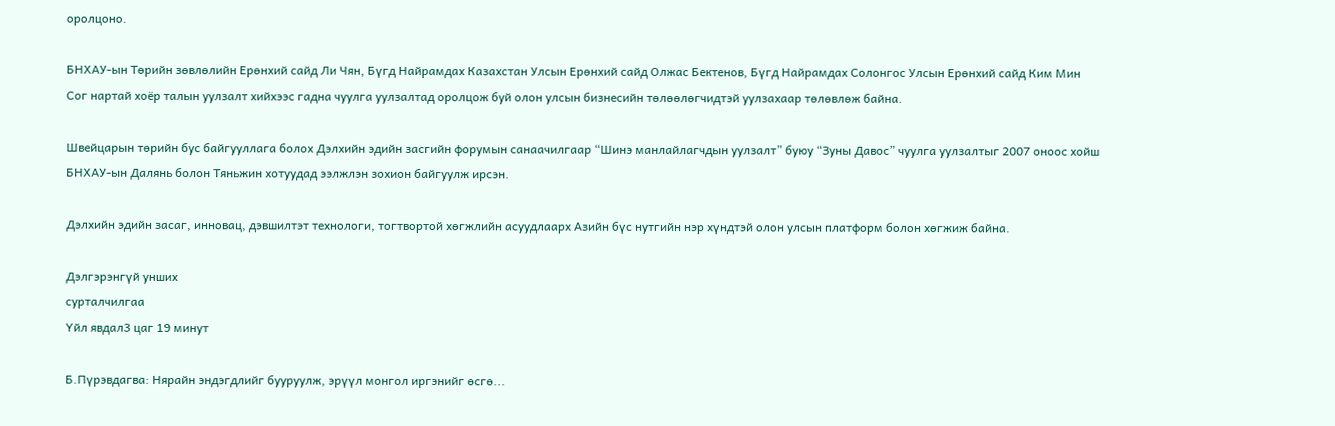оролцоно.

БНХАУ-ын Төрийн зөвлөлийн Ерөнхий сайд Ли Чян, Бүгд Найрамдах Казахстан Улсын Ерөнхий сайд Олжас Бектенов, Бүгд Найрамдах Солонгос Улсын Ерөнхий сайд Ким Мин Сог нартай хоёр талын уулзалт хийхээс гадна чуулга уулзалтад оролцож буй олон улсын бизнесийн төлөөлөгчидтэй уулзахаар төлөвлөж байна.

Швейцарын төрийн бус байгууллага болох Дэлхийн эдийн засгийн форумын санаачилгаар “Шинэ манлайлагчдын уулзалт” буюу “Зуны Давос” чуулга уулзалтыг 2007 оноос хойш БНХАУ-ын Далянь болон Тяньжин хотуудад ээлжлэн зохион байгуулж ирсэн.

Дэлхийн эдийн засаг, инновац, дэвшилтэт технологи, тогтвортой хөгжлийн асуудлаарх Азийн бүс нутгийн нэр хүндтэй олон улсын платформ болон хөгжиж байна.

Дэлгэрэнгүй унших
сурталчилгаа
Үйл явдал3 цаг 19 минут

Б.Пүрэвдагва: Нярайн эндэгдлийг бууруулж, эрүүл монгол иргэнийг өсгө...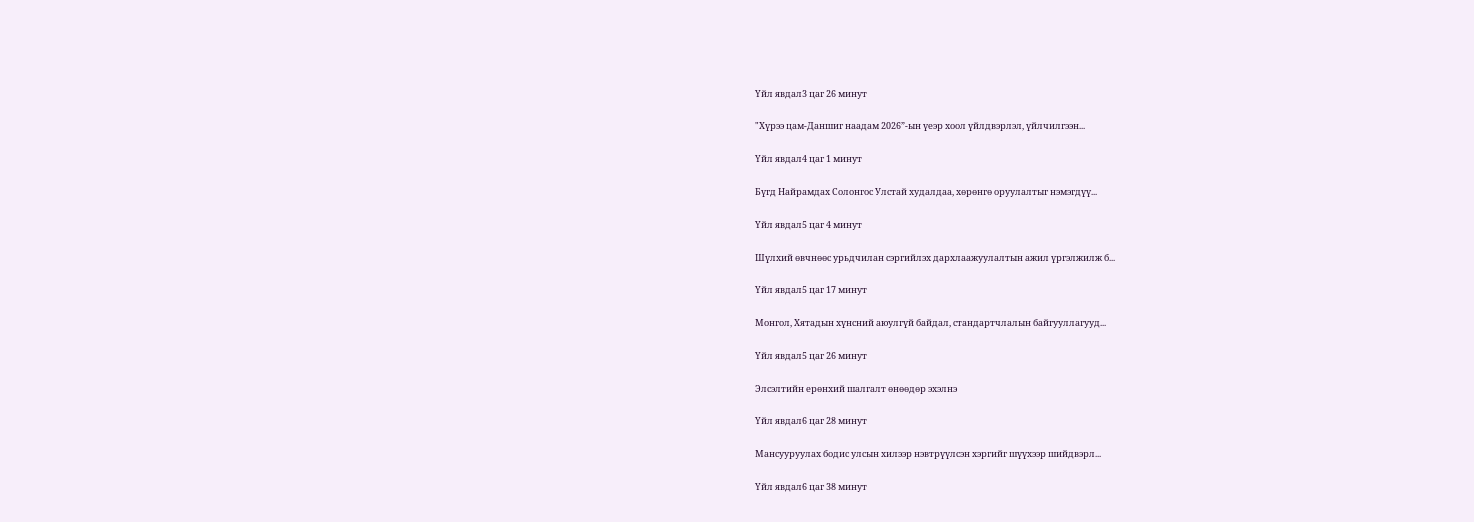Үйл явдал3 цаг 26 минут

"Хүрээ цам-Даншиг наадам 2026”-ын үеэр хоол үйлдвэрлэл, үйлчилгээн...

Үйл явдал4 цаг 1 минут

Бүгд Найрамдах Солонгос Улстай худалдаа, хөрөнгө оруулалтыг нэмэгдүү...

Үйл явдал5 цаг 4 минут

Шүлхий өвчнөөс урьдчилан сэргийлэх дархлаажуулалтын ажил үргэлжилж б...

Үйл явдал5 цаг 17 минут

Монгол, Хятадын хүнсний аюулгүй байдал, стандартчлалын байгууллагууд...

Үйл явдал5 цаг 26 минут

Элсэлтийн ерөнхий шалгалт өнөөдөр эхэлнэ

Үйл явдал6 цаг 28 минут

Мансууруулах бодис улсын хилээр нэвтрүүлсэн хэргийг шүүхээр шийдвэрл...

Үйл явдал6 цаг 38 минут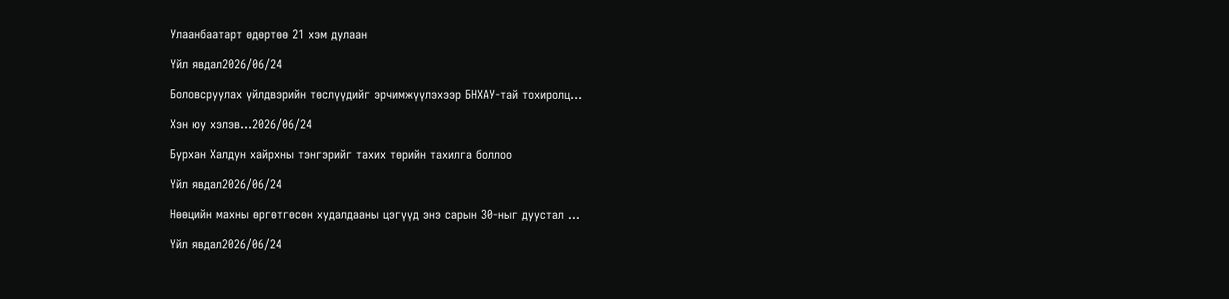Улаанбаатарт өдөртөө 21 хэм дулаан

Үйл явдал2026/06/24

Боловсруулах үйлдвэрийн төслүүдийг эрчимжүүлэхээр БНХАУ-тай тохиролц...

Хэн юу хэлэв...2026/06/24

Бурхан Халдун хайрхны тэнгэрийг тахих төрийн тахилга боллоо

Үйл явдал2026/06/24

Нөөцийн махны өргөтгөсөн худалдааны цэгүүд энэ сарын 30-ныг дуустал ...

Үйл явдал2026/06/24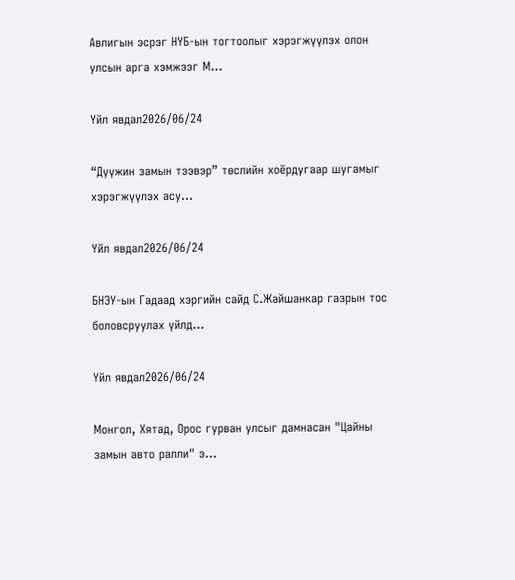Авлигын эсрэг НҮБ-ын тогтоолыг хэрэгжүүлэх олон улсын арга хэмжээг М...

Үйл явдал2026/06/24

“Дүүжин замын тээвэр” төслийн хоёрдугаар шугамыг хэрэгжүүлэх асу...

Үйл явдал2026/06/24

БНЭУ-ын Гадаад хэргийн сайд С.Жайшанкар газрын тос боловсруулах үйлд...

Үйл явдал2026/06/24

Монгол, Хятад, Орос гурван улсыг дамнасан "Цайны замын авто ралли" э...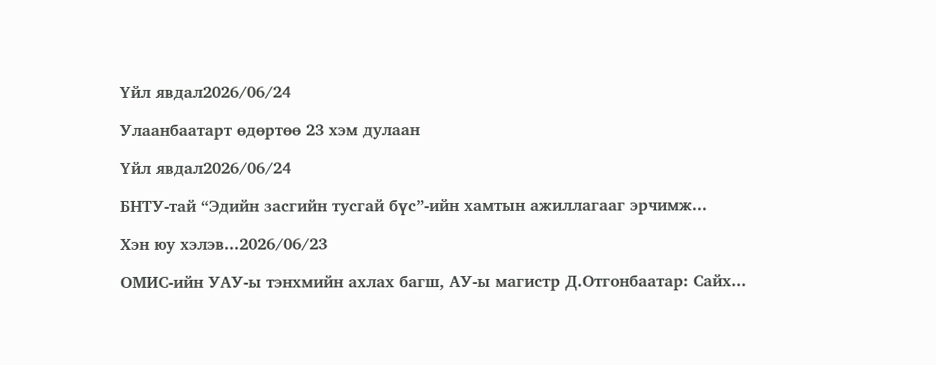Үйл явдал2026/06/24

Улаанбаатарт өдөртөө 23 хэм дулаан

Үйл явдал2026/06/24

БНТУ-тай “Эдийн засгийн тусгай бүс”-ийн хамтын ажиллагааг эрчимж...

Хэн юу хэлэв...2026/06/23

ОМИС-ийн УАУ-ы тэнхмийн ахлах багш, АУ-ы магистр Д.Отгонбаатар: Сайх...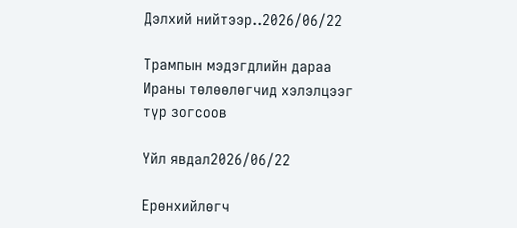Дэлхий нийтээр..2026/06/22

Трампын мэдэгдлийн дараа Ираны төлөөлөгчид хэлэлцээг түр зогсоов

Үйл явдал2026/06/22

Ерөнхийлөгч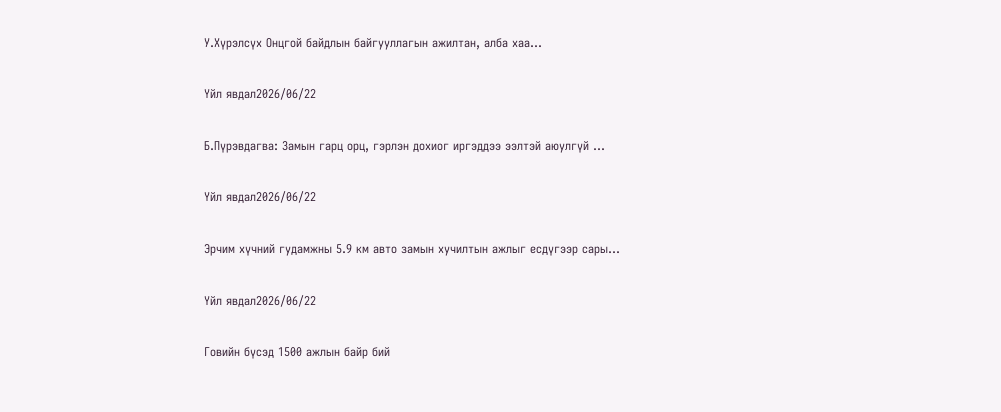У.Хүрэлсүх Онцгой байдлын байгууллагын ажилтан, алба хаа...

Үйл явдал2026/06/22

Б.Пүрэвдагва: Замын гарц орц, гэрлэн дохиог иргэддээ ээлтэй аюулгүй ...

Үйл явдал2026/06/22

Эрчим хүчний гудамжны 5.9 км авто замын хучилтын ажлыг есдүгээр сары...

Үйл явдал2026/06/22

Говийн бүсэд 1500 ажлын байр бий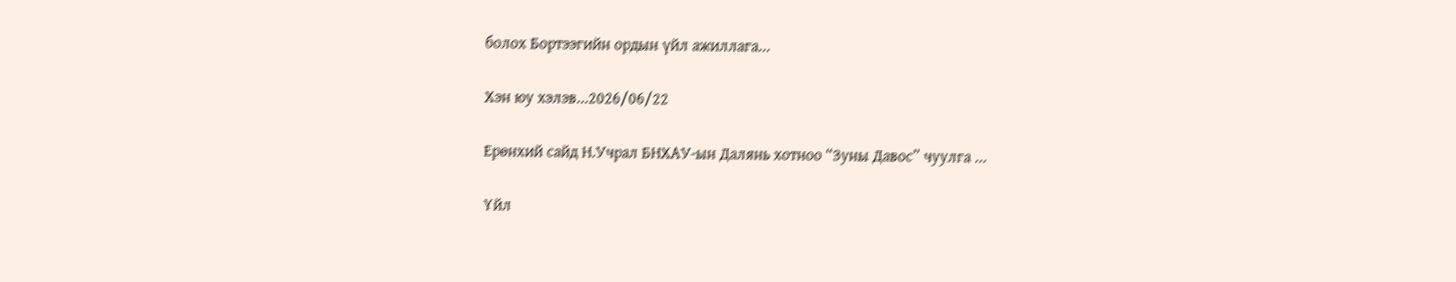болох Бортээгийн ордын үйл ажиллага...

Хэн юу хэлэв...2026/06/22

Ерөнхий сайд Н.Учрал БНХАУ-ын Далянь хотноо “Зуны Давос” чуулга ...

Үйл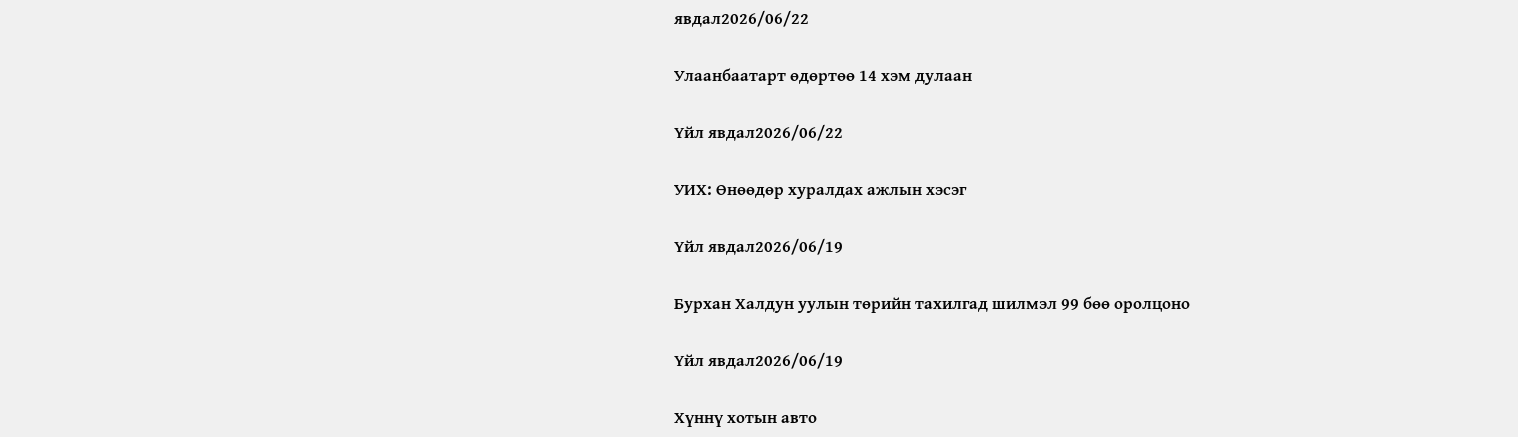явдал2026/06/22

Улаанбаатарт өдөртөө 14 хэм дулаан

Үйл явдал2026/06/22

УИХ: Өнөөдөр хуралдах ажлын хэсэг

Үйл явдал2026/06/19

Бурхан Халдун уулын төрийн тахилгад шилмэл 99 бөө оролцоно

Үйл явдал2026/06/19

Хүннү хотын авто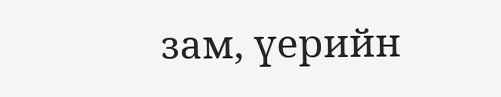зам, үерийн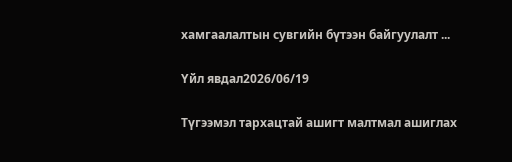хамгаалалтын сувгийн бүтээн байгуулалт ...

Үйл явдал2026/06/19

Түгээмэл тархацтай ашигт малтмал ашиглах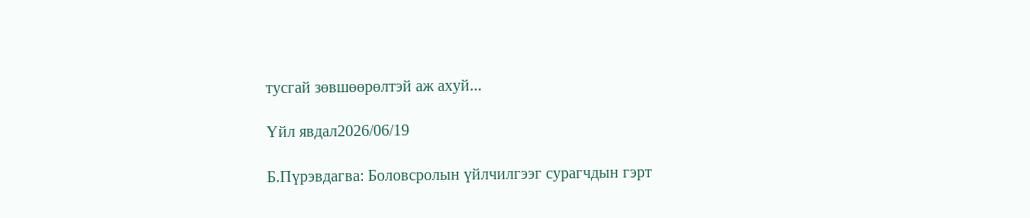тусгай зөвшөөрөлтэй аж ахуй...

Үйл явдал2026/06/19

Б.Пүрэвдагва: Боловсролын үйлчилгээг сурагчдын гэрт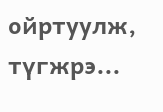ойртуулж, түгжрэ...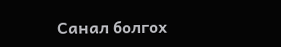Санал болгох